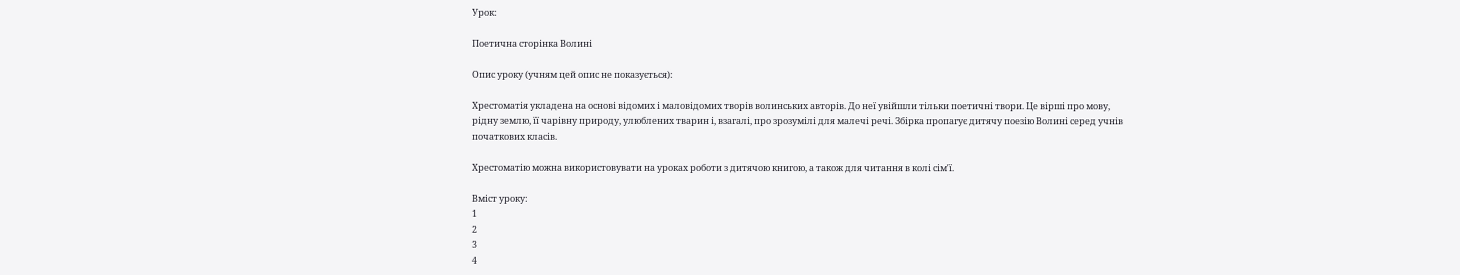Урок:

Поетична сторінка Волині

Опис уроку (учням цей опис не показується):

Хрестоматія укладена на основі відомих і маловідомих творів волинських авторів. До неї увійшли тільки поетичні твори. Це вірші про мову, рідну землю, її чарівну природу, улюблених тварин і, взагалі, про зрозумілі для малечі речі. Збірка пропагує дитячу поезію Волині серед учнів початкових класів.

Хрестоматію можна використовувати на уроках роботи з дитячою книгою, а також для читання в колі сім′ї.

Вміст уроку:
1
2
3
4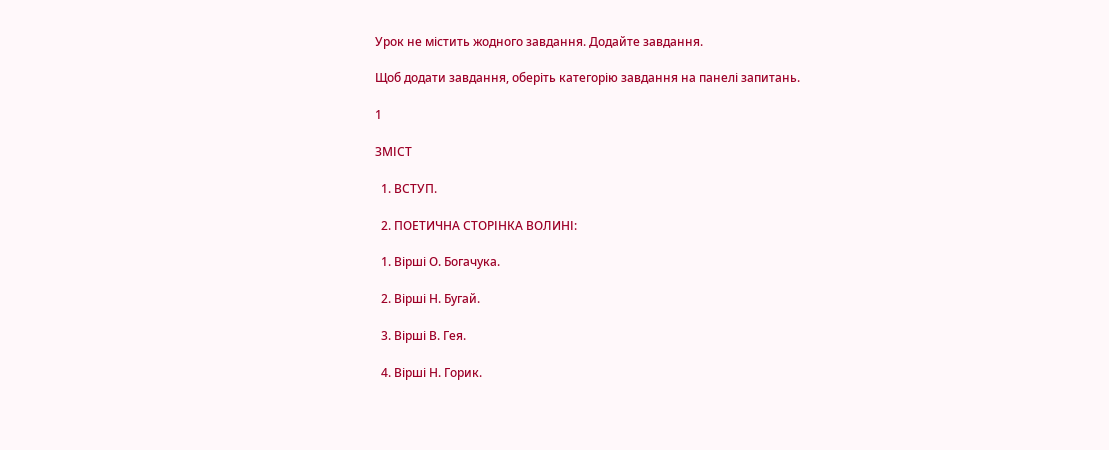Урок не містить жодного завдання. Додайте завдання.

Щоб додати завдання, оберіть категорію завдання на панелі запитань.

1

ЗМІСТ

  1. ВСТУП.

  2. ПОЕТИЧНА СТОРІНКА ВОЛИНІ:

  1. Вірші О. Богачука.

  2. Вірші Н. Бугай.

  3. Вірші В. Гея.

  4. Вірші Н. Горик.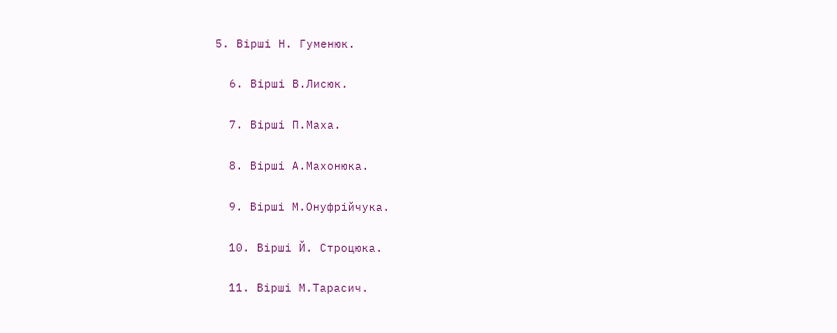5. Вірші Н. Гуменюк.

  6. Вірші В.Лисюк.

  7. Вірші П.Маха.

  8. Вірші А.Махонюка.

  9. Вірші М.Онуфрійчука.

  10. Вірші Й. Строцюка.

  11. Вірші М.Тарасич.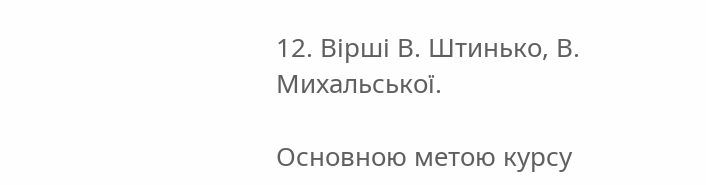12. Вірші В. Штинько, В. Михальської.

Основною метою курсу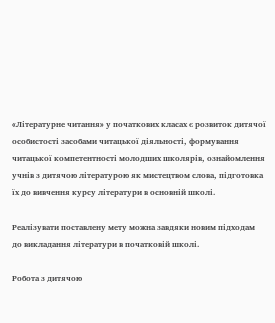«Літературне читання» у початкових класах є розвиток дитячої особистості засобами читацької діяльності, формування читацької компетентності молодших школярів, ознайомлення учнів з дитячою літературою як мистецтвом слова, підготовка їх до вивчення курсу літератури в основній школі.

Реалізувати поставлену мету можна завдяки новим підходам до викладання літератури в початковій школі.

Робота з дитячою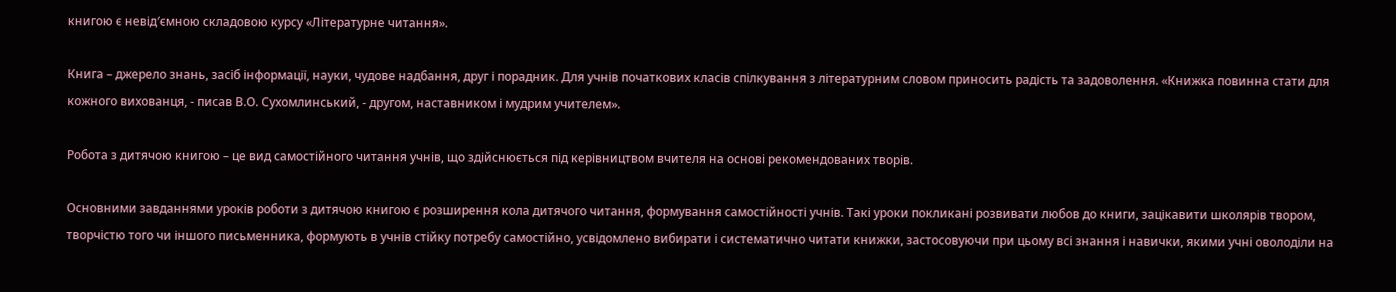книгою є невід′ємною складовою курсу «Літературне читання».

Книга – джерело знань, засіб інформації, науки, чудове надбання, друг і порадник. Для учнів початкових класів спілкування з літературним словом приносить радість та задоволення. «Книжка повинна стати для кожного вихованця, - писав В.О. Сухомлинський, - другом, наставником і мудрим учителем».

Робота з дитячою книгою – це вид самостійного читання учнів, що здійснюється під керівництвом вчителя на основі рекомендованих творів.

Основними завданнями уроків роботи з дитячою книгою є розширення кола дитячого читання, формування самостійності учнів. Такі уроки покликані розвивати любов до книги, зацікавити школярів твором, творчістю того чи іншого письменника, формують в учнів стійку потребу самостійно, усвідомлено вибирати і систематично читати книжки, застосовуючи при цьому всі знання і навички, якими учні оволоділи на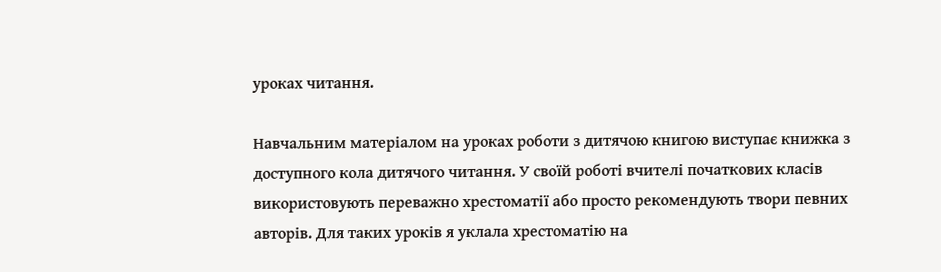уроках читання.

Навчальним матеріалом на уроках роботи з дитячою книгою виступає книжка з доступного кола дитячого читання. У своїй роботі вчителі початкових класів використовують переважно хрестоматії або просто рекомендують твори певних авторів. Для таких уроків я уклала хрестоматію на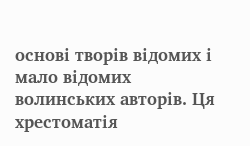основі творів відомих і мало відомих волинських авторів. Ця хрестоматія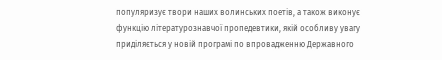популяризує твори наших волинських поетів, а також виконує функцію літературознавчої пропедевтики, якій особливу увагу приділяється у новій програмі по впровадженню Державного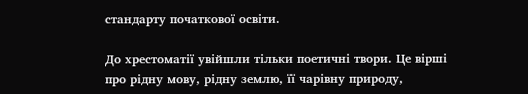стандарту початкової освіти.

До хрестоматії увійшли тільки поетичні твори. Це вірші про рідну мову, рідну землю, її чарівну природу,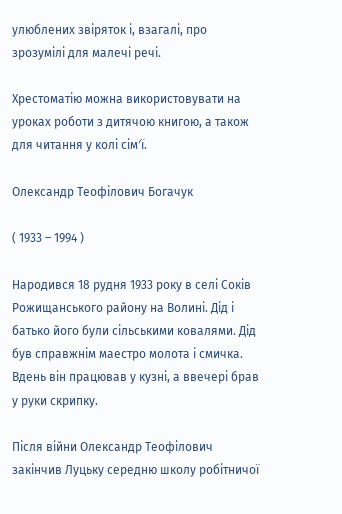улюблених звіряток і, взагалі, про зрозумілі для малечі речі.

Хрестоматію можна використовувати на уроках роботи з дитячою книгою, а також для читання у колі сім′ї.

Олександр Теофілович Богачук

( 1933 – 1994 )

Народився 18 рудня 1933 року в селі Соків Рожищанського району на Волині. Дід і батько його були сільськими ковалями. Дід був справжнім маестро молота і смичка. Вдень він працював у кузні, а ввечері брав у руки скрипку.

Після війни Олександр Теофілович закінчив Луцьку середню школу робітничої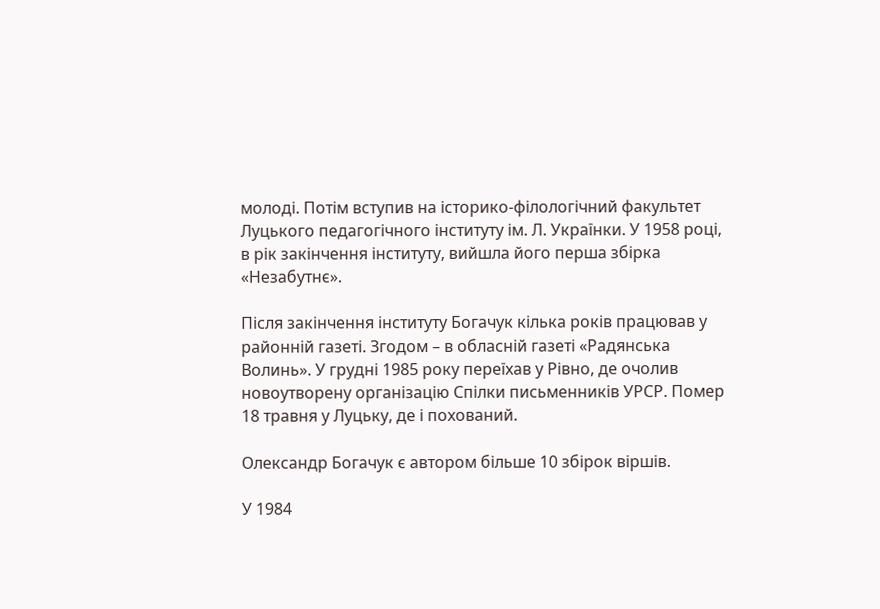молоді. Потім вступив на історико-філологічний факультет Луцького педагогічного інституту ім. Л. Українки. У 1958 році, в рік закінчення інституту, вийшла його перша збірка «Незабутнє».

Після закінчення інституту Богачук кілька років працював у районній газеті. Згодом – в обласній газеті «Радянська Волинь». У грудні 1985 року переїхав у Рівно, де очолив новоутворену організацію Спілки письменників УРСР. Помер 18 травня у Луцьку, де і похований.

Олександр Богачук є автором більше 10 збірок віршів.

У 1984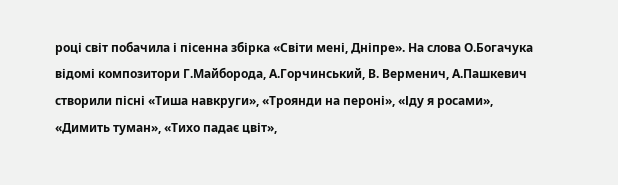році світ побачила і пісенна збірка «Світи мені, Дніпре». На слова О.Богачука відомі композитори Г.Майборода, А.Горчинський, В. Верменич, А.Пашкевич створили пісні «Тиша навкруги», «Троянди на пероні», «Іду я росами», «Димить туман», «Тихо падає цвіт»,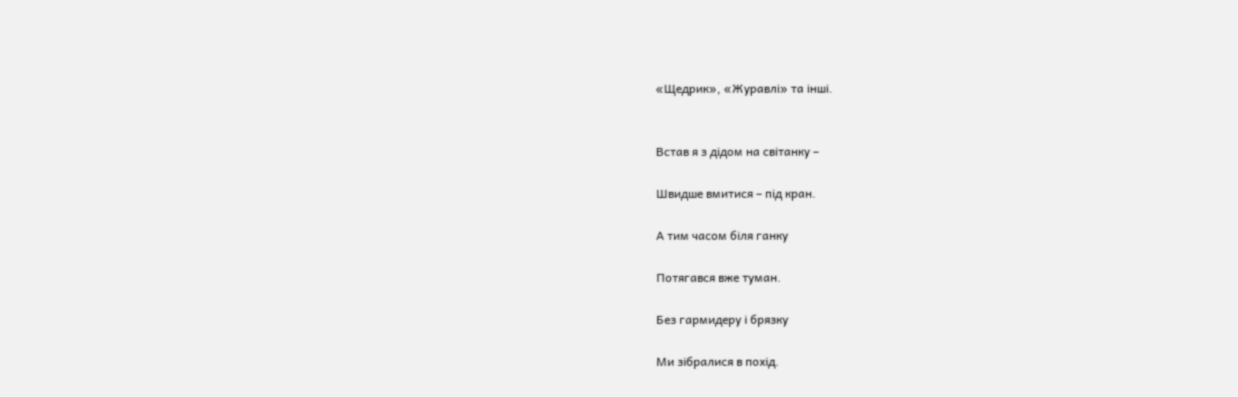«Щедрик», «Журавлі» та інші.


Встав я з дідом на світанку –

Швидше вмитися – під кран.

А тим часом біля ганку

Потягався вже туман.

Без гармидеру і брязку

Ми зібралися в похід.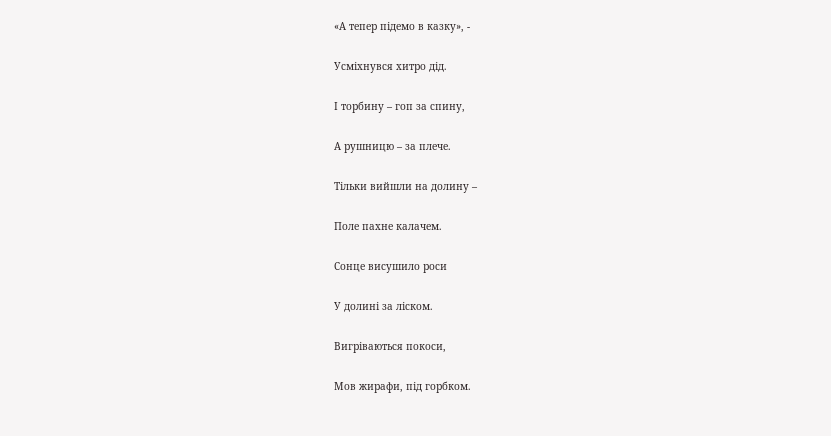«А тепер підемо в казку», -

Усміхнувся хитро дід.

І торбину – гоп за спину,

А рушницю – за плече.

Тільки вийшли на долину –

Поле пахне калачем.

Сонце висушило роси

У долині за ліском.

Вигріваються покоси,

Мов жирафи, під горбком.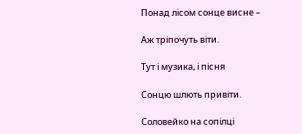Понад лісом сонце висне –

Аж тріпочуть віти.

Тут і музика, і пісня

Сонцю шлють привіти.

Соловейко на сопілці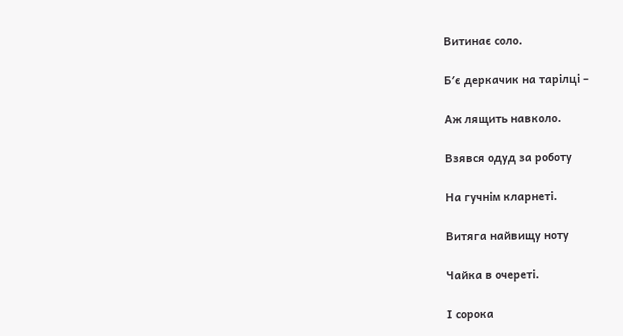Витинає соло.

Б′є деркачик на тарілці –

Аж лящить навколо.

Взявся одуд за роботу

На гучнім кларнеті.

Витяга найвищу ноту

Чайка в очереті.

І сорока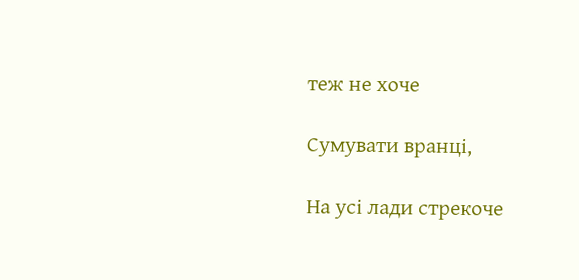теж не хоче

Сумувати вранці,

На усі лади стрекоче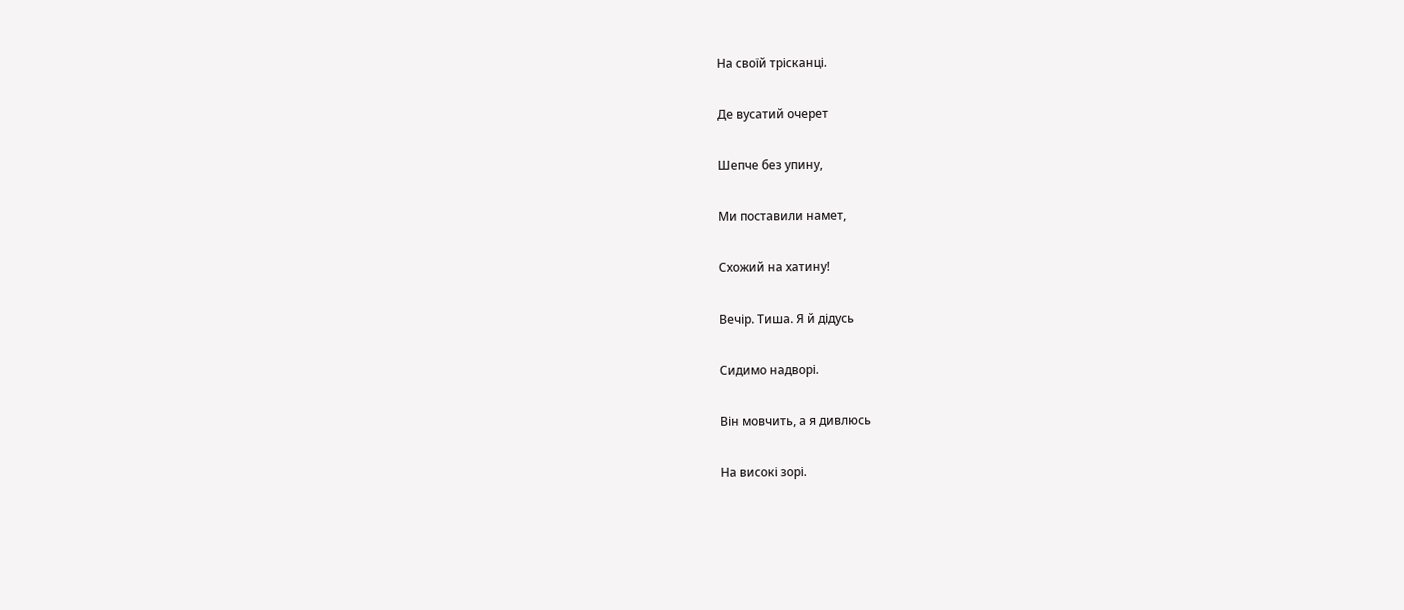На своїй трісканці.

Де вусатий очерет

Шепче без упину,

Ми поставили намет,

Схожий на хатину!

Вечір. Тиша. Я й дідусь

Сидимо надворі.

Він мовчить, а я дивлюсь

На високі зорі.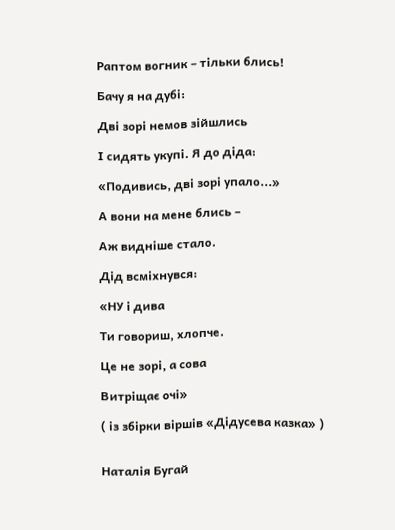Раптом вогник – тільки блись!

Бачу я на дубі:

Дві зорі немов зійшлись

І сидять укупі. Я до діда:

«Подивись, дві зорі упало...»

А вони на мене блись –

Аж видніше стало.

Дід всміхнувся:

«НУ і дива

Ти говориш, хлопче.

Це не зорі, а сова

Витріщає очі»

( із збірки віршів «Дідусева казка» )


Наталія Бугай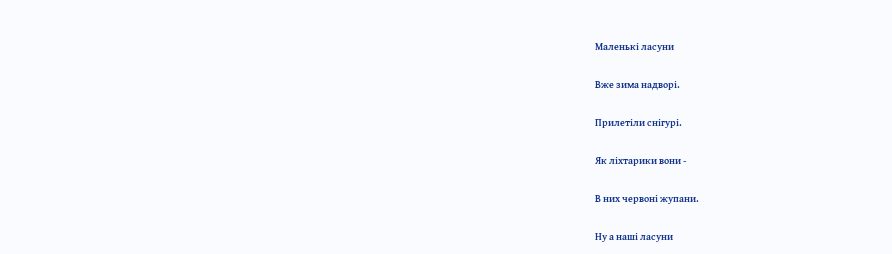Маленькі ласуни

Вже зима надворі.

Прилетіли снігурі.

Як ліхтарики вони -

В них червоні жупани.

Ну а наші ласуни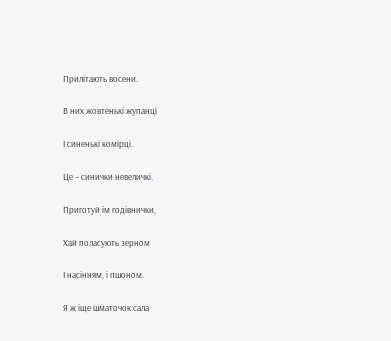Прилітають восени.

В них жовтенькі жупанці

І синенькі комірці.

Це – синички невеличкі.

Приготуй їм годівнички,

Хай поласують зерном

І насінням, і пшоном.

Я ж іще шматочок сала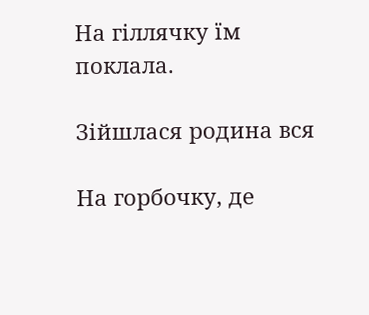На гіллячку їм поклала.

Зійшлася родина вся

На горбочку, де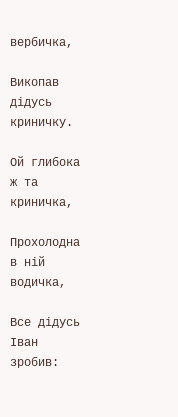вербичка,

Викопав дідусь криничку.

Ой глибока ж та криничка,

Прохолодна в ній водичка,

Все дідусь Іван зробив: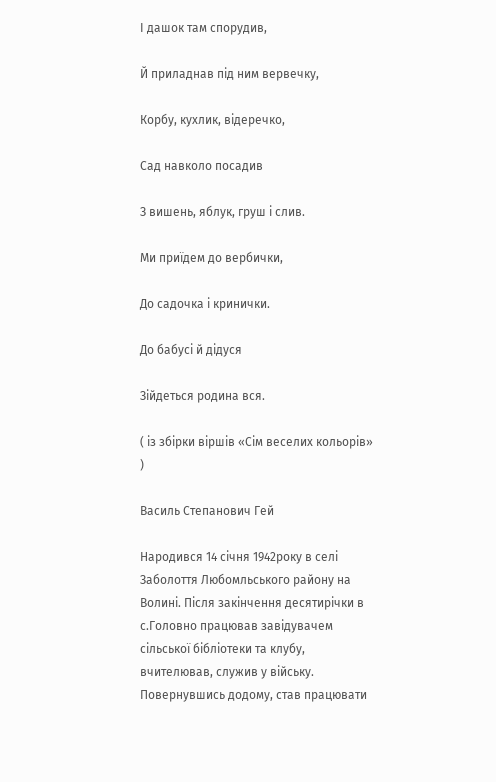І дашок там спорудив,

Й приладнав під ним вервечку,

Корбу, кухлик, відеречко,

Сад навколо посадив

З вишень, яблук, груш і слив.

Ми приїдем до вербички,

До садочка і кринички.

До бабусі й дідуся

Зійдеться родина вся.

( із збірки віршів «Сім веселих кольорів» )

Василь Степанович Гей

Народився 14 січня 1942року в селі Заболоття Любомльського району на Волині. Після закінчення десятирічки в с.Головно працював завідувачем сільської бібліотеки та клубу, вчителював, служив у війську. Повернувшись додому, став працювати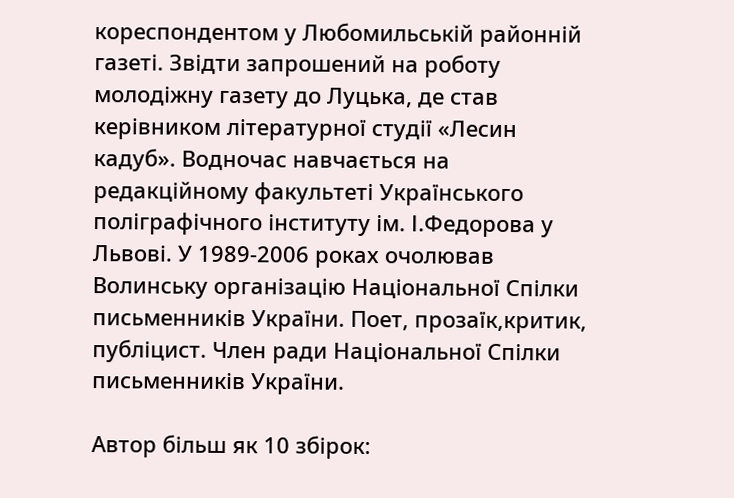кореспондентом у Любомильській районній газеті. Звідти запрошений на роботу молодіжну газету до Луцька, де став керівником літературної студії «Лесин кадуб». Водночас навчається на редакційному факультеті Українського поліграфічного інституту ім. І.Федорова у Львові. У 1989-2006 роках очолював Волинську організацію Національної Спілки письменників України. Поет, прозаїк,критик, публіцист. Член ради Національної Спілки письменників України.

Автор більш як 10 збірок: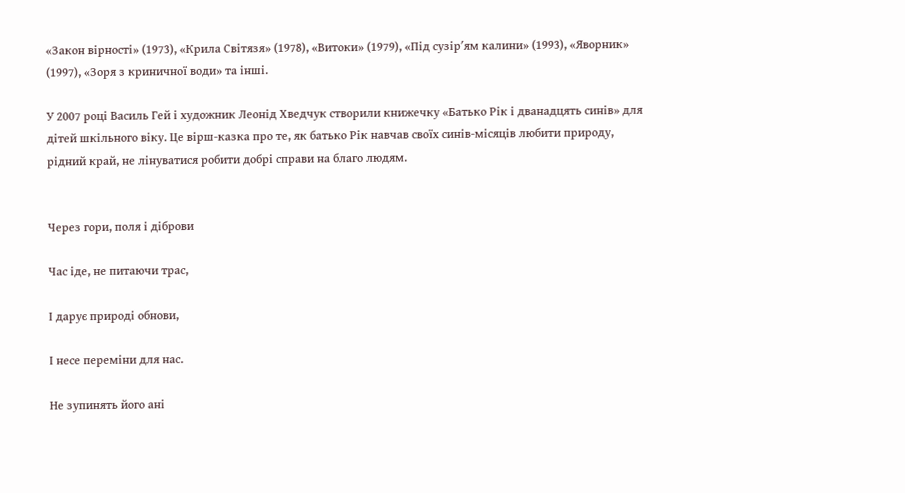«Закон вірності» (1973), «Крила Світязя» (1978), «Витоки» (1979), «Під сузір′ям калини» (1993), «Яворник» (1997), «Зоря з криничної води» та інші.

У 2007 році Василь Гей і художник Леонід Хведчук створили книжечку «Батько Рік і дванадцять синів» для дітей шкільного віку. Це вірш-казка про те, як батько Рік навчав своїх синів-місяців любити природу, рідний край, не лінуватися робити добрі справи на благо людям.


Через гори, поля і діброви

Час іде, не питаючи трас,

І дарує природі обнови,

І несе переміни для нас.

Не зупинять його ані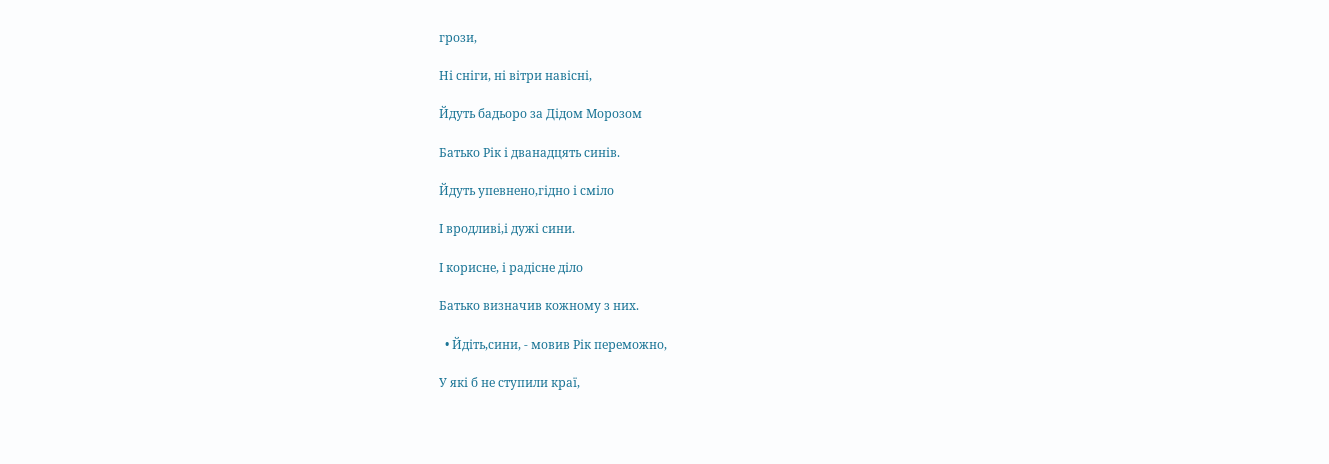грози,

Ні сніги, ні вітри навісні,

Йдуть бадьоро за Дідом Морозом

Батько Рік і дванадцять синів.

Йдуть упевнено,гідно і сміло

І вродливі,і дужі сини.

І корисне, і радісне діло

Батько визначив кожному з них.

  • Йдіть,сини, - мовив Рік переможно,

У які б не ступили краї,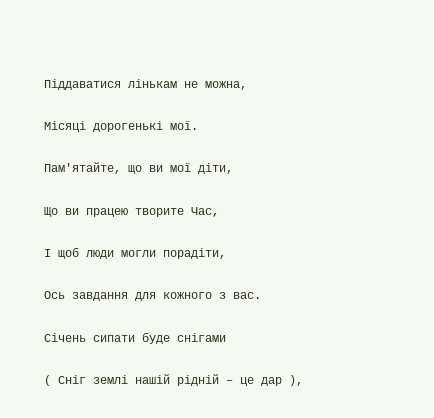Піддаватися лінькам не можна,

Місяці дорогенькі мої.

Пам′ятайте, що ви мої діти,

Що ви працею творите Час,

І щоб люди могли порадіти,

Ось завдання для кожного з вас.

Січень сипати буде снігами

( Сніг землі нашій рідній – це дар ),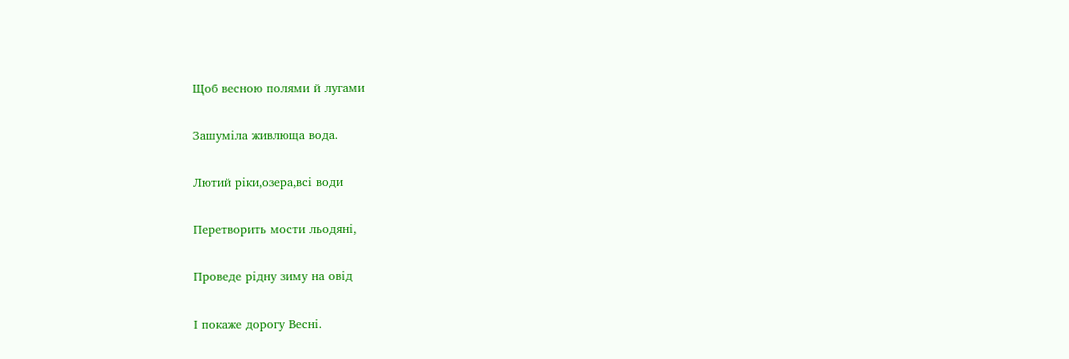Щоб весною полями й лугами

Зашуміла живлюща вода.

Лютий ріки,озера,всі води

Перетворить мости льодяні,

Проведе рідну зиму на овід

І покаже дорогу Весні.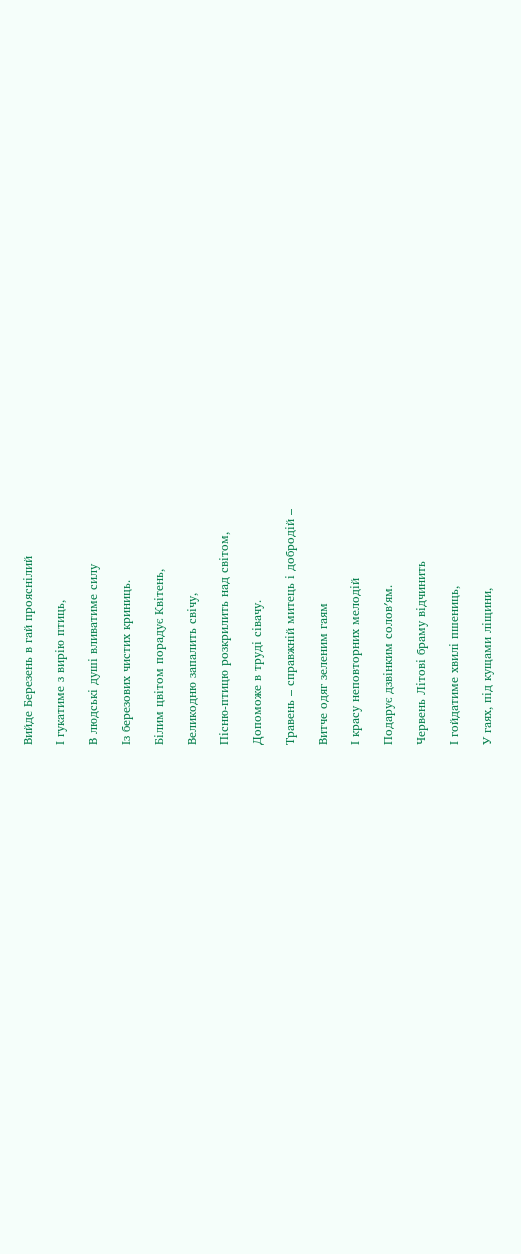Вийде Березень в гай прояснілий

І гукатиме з вирію птиць,

В людські душі вливатиме силу

Із березових чистих криниць.

Білим цвітом порадує Квітень,

Великодню запалить свічу,

Пісню-птицю розкрилить над світом,

Допоможе в труді сівачу.

Травень – справжній митець і добродій –

Витче одяг зеленим гаям

І красу неповторних мелодій

Подарує дзвінким солов′ям.

Червень Літові браму відчинить

І гойдатиме хвилі пшениць,

У гаях, під кущами ліщини,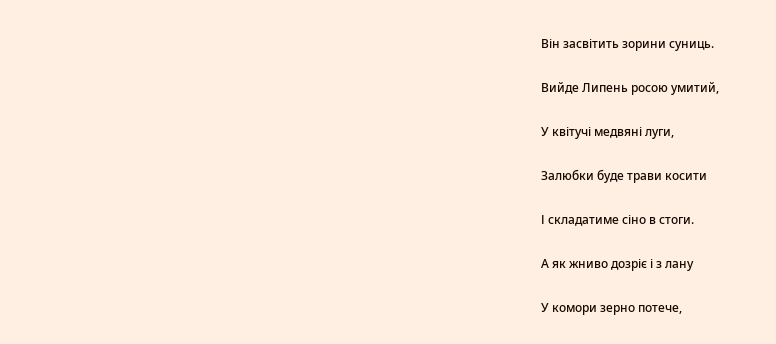Він засвітить зорини суниць.

Вийде Липень росою умитий,

У квітучі медвяні луги,

Залюбки буде трави косити

І складатиме сіно в стоги.

А як жниво дозріє і з лану

У комори зерно потече,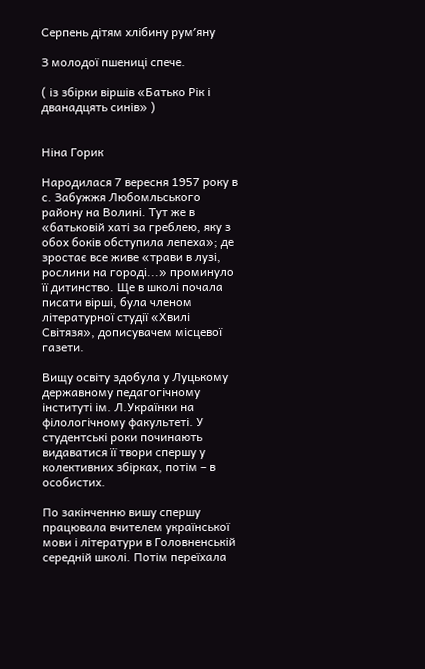Серпень дітям хлібину рум′яну

З молодої пшениці спече.

( із збірки віршів «Батько Рік і дванадцять синів» )


Ніна Горик

Народилася 7 вересня 1957 року в с. Забужжя Любомльського району на Волині. Тут же в «батьковій хаті за греблею, яку з обох боків обступила лепеха»; де зростає все живе «трави в лузі, рослини на городі...» проминуло її дитинство. Ще в школі почала писати вірші, була членом літературної студії «Хвилі Світязя», дописувачем місцевої газети.

Вищу освіту здобула у Луцькому державному педагогічному інституті ім. Л.Українки на філологічному факультеті. У студентські роки починають видаватися її твори спершу у колективних збірках, потім – в особистих.

По закінченню вишу спершу працювала вчителем української мови і літератури в Головненській середній школі. Потім переїхала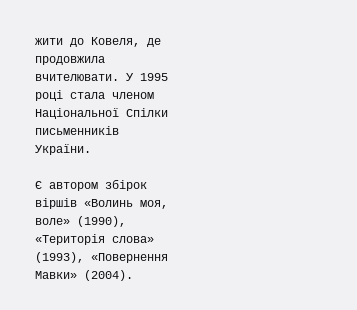жити до Ковеля, де продовжила вчителювати. У 1995 році стала членом Національної Спілки письменників України.

Є автором збірок віршів «Волинь моя, воле» (1990), «Територія слова» (1993), «Повернення Мавки» (2004).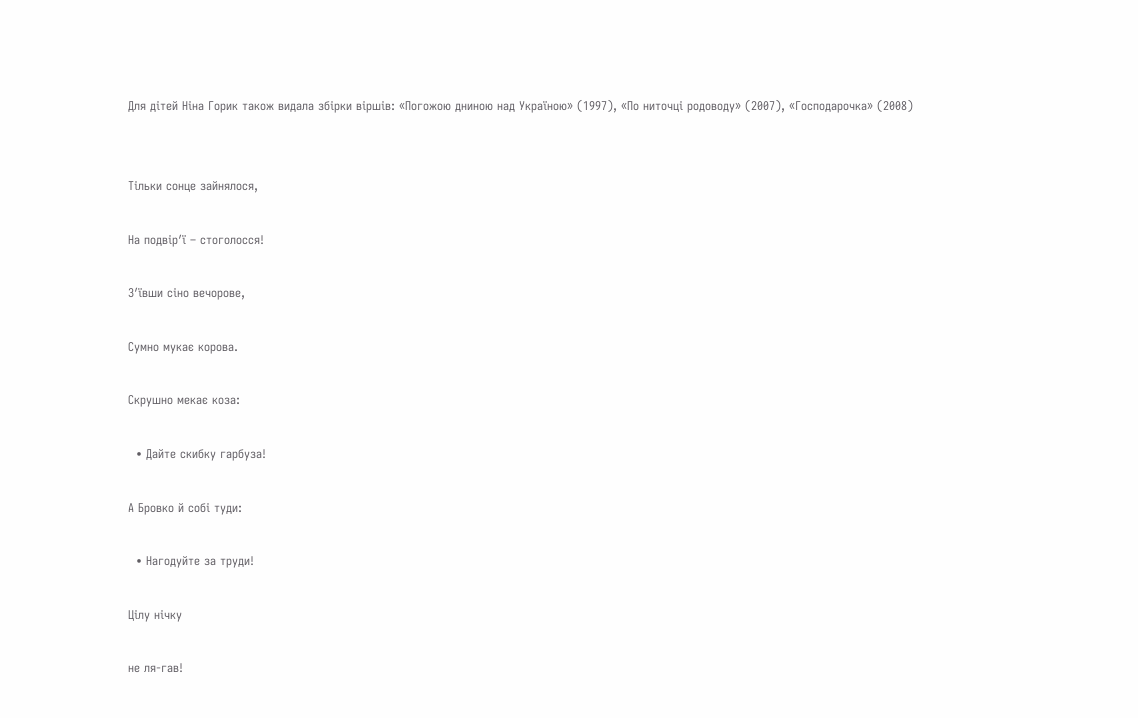Для дітей Ніна Горик також видала збірки віршів: «Погожою дниною над Україною» (1997), «По ниточці родоводу» (2007), «Господарочка» (2008)


Тільки сонце зайнялося,

На подвір′ї – стоголосся!

З′ївши сіно вечорове,

Сумно мукає корова.

Скрушно мекає коза:

  • Дайте скибку гарбуза!

А Бровко й собі туди:

  • Нагодуйте за труди!

Цілу нічку

не ля-гав!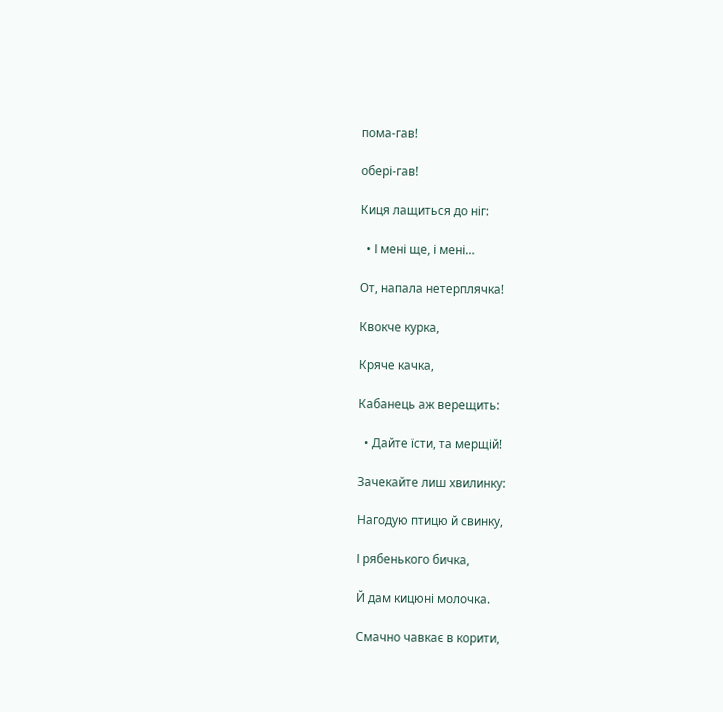пома-гав!

обері-гав!

Киця лащиться до ніг:

  • І мені ще, і мені…

От, напала нетерплячка!

Квокче курка,

Кряче качка,

Кабанець аж верещить:

  • Дайте їсти, та мерщій!

Зачекайте лиш хвилинку:

Нагодую птицю й свинку,

І рябенького бичка,

Й дам кицюні молочка.

Смачно чавкає в корити,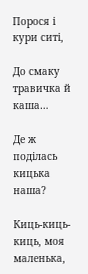Порося і кури ситі,

До смаку травичка й каша…

Де ж поділась кицька наша?

Киць-киць-киць, моя маленька,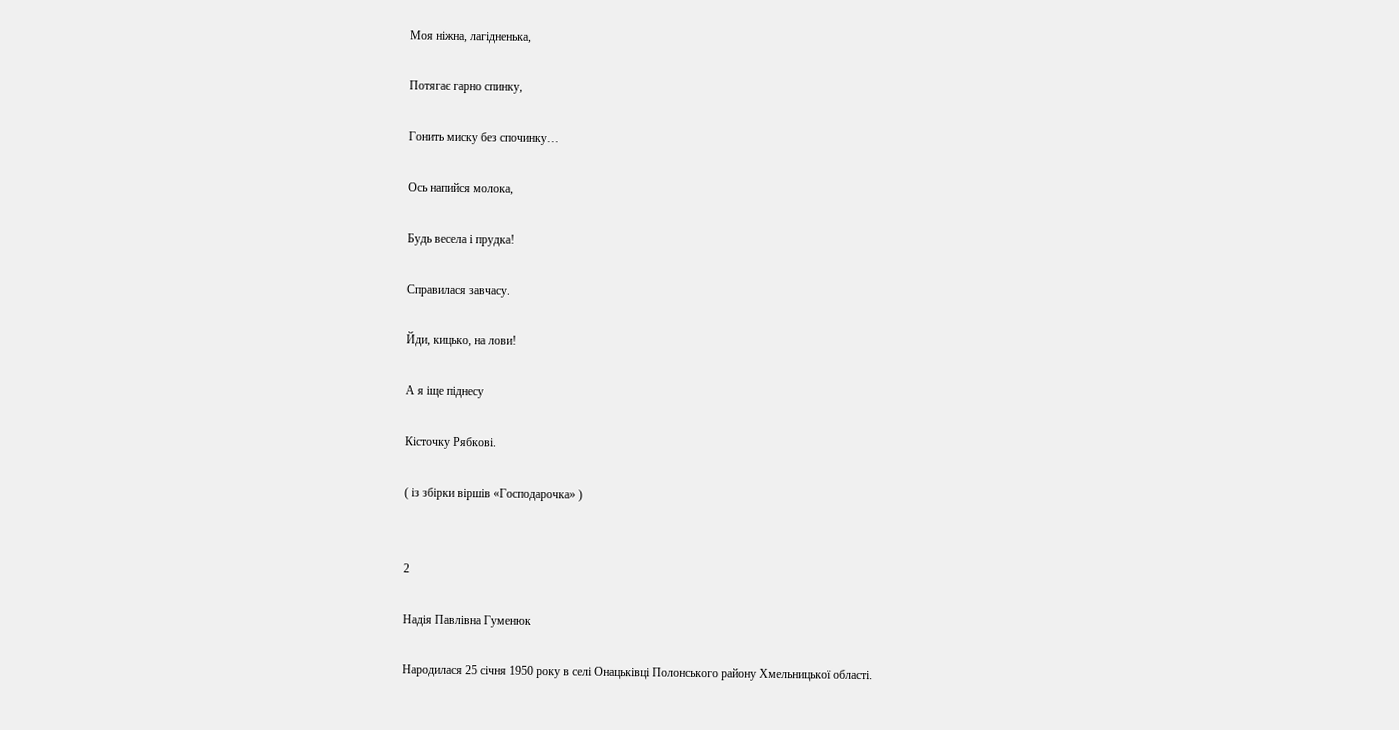Моя ніжна, лагідненька,

Потягає гарно спинку,

Гонить миску без спочинку…

Ось напийся молока,

Будь весела і прудка!

Справилася завчасу.

Йди, кицько, на лови!

А я іще піднесу

Кісточку Рябкові.

( із збірки віршів «Господарочка» )


2

Надія Павлівна Гуменюк

Народилася 25 січня 1950 року в селі Онацьківці Полонського району Хмельницької області.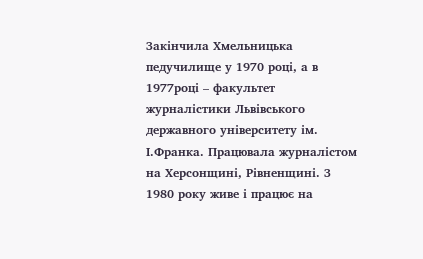Закінчила Хмельницька педучилище у 1970 році, а в 1977році – факультет журналістики Львівського державного університету ім. І.Франка. Працювала журналістом на Херсонщині, Рівненщині. З 1980 року живе і працює на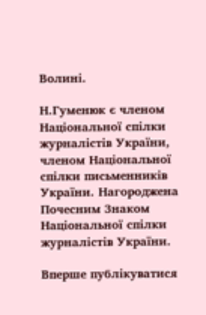Волині.

Н.Гуменюк є членом Національної спілки журналістів України, членом Національної спілки письменників України. Нагороджена Почесним Знаком Національної спілки журналістів України.

Вперше публікуватися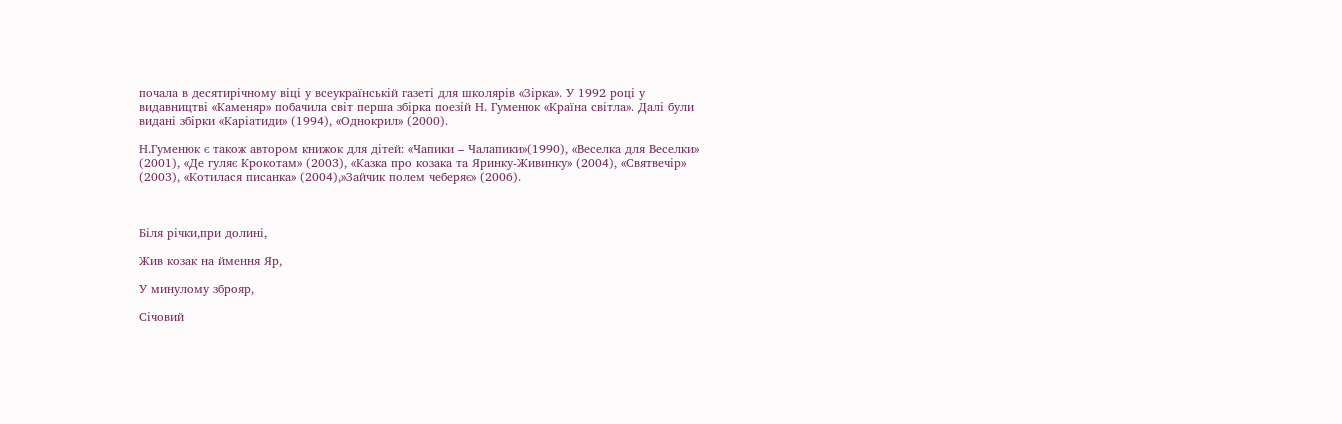почала в десятирічному віці у всеукраїнській газеті для школярів «Зірка». У 1992 році у видавництві «Каменяр» побачила світ перша збірка поезій Н. Гуменюк «Країна світла». Далі були видані збірки «Каріатиди» (1994), «Однокрил» (2000).

Н.Гуменюк є також автором книжок для дітей: «Чапики – Чалапики»(1990), «Веселка для Веселки» (2001), «Де гуляє Крокотам» (2003), «Казка про козака та Яринку-Живинку» (2004), «Святвечір» (2003), «Котилася писанка» (2004),»Зайчик полем чеберяє» (2006).



Біля річки,при долині,

Жив козак на ймення Яр,

У минулому зброяр,

Січовий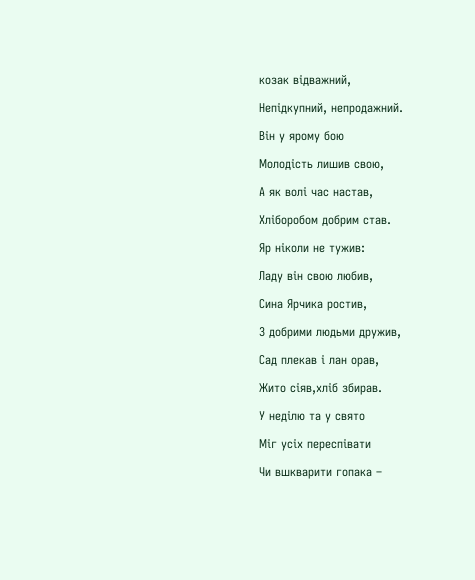козак відважний,

Непідкупний, непродажний.

Він у ярому бою

Молодість лишив свою,

А як волі час настав,

Хліборобом добрим став.

Яр ніколи не тужив:

Ладу він свою любив,

Сина Ярчика ростив,

З добрими людьми дружив,

Сад плекав і лан орав,

Жито сіяв,хліб збирав.

У неділю та у свято

Міг усіх переспівати

Чи вшкварити гопака –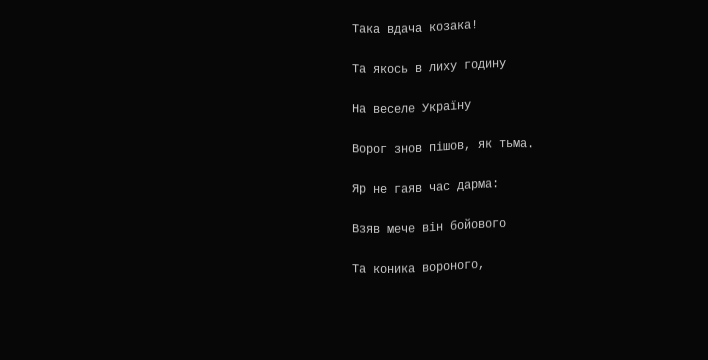Така вдача козака!

Та якось в лиху годину

На веселе Україну

Ворог знов пішов, як тьма.

Яр не гаяв час дарма:

Взяв мече він бойового

Та коника вороного,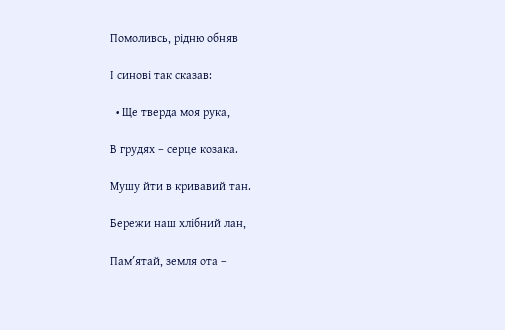Помоливсь, рідню обняв

І синові так сказав:

  • Ще тверда моя рука,

В грудях – серце козака.

Мушу йти в кривавий тан.

Бережи наш хлібний лан,

Пам′ятай, земля ота –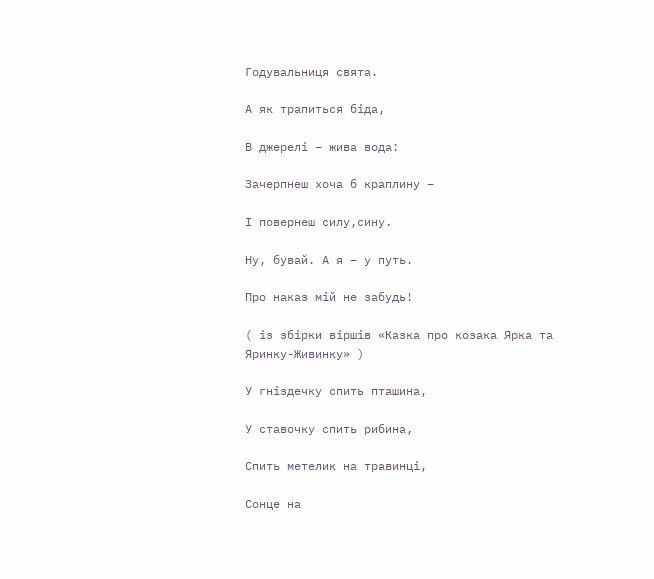Годувальниця свята.

А як трапиться біда,

В джерелі – жива вода:

Зачерпнеш хоча б краплину –

І повернеш силу,сину.

Ну, бувай. А я – у путь.

Про наказ мій не забудь!

( із збірки віршів «Казка про козака Ярка та Яринку-Живинку» )

У гніздечку спить пташина,

У ставочку спить рибина,

Спить метелик на травинці,

Сонце на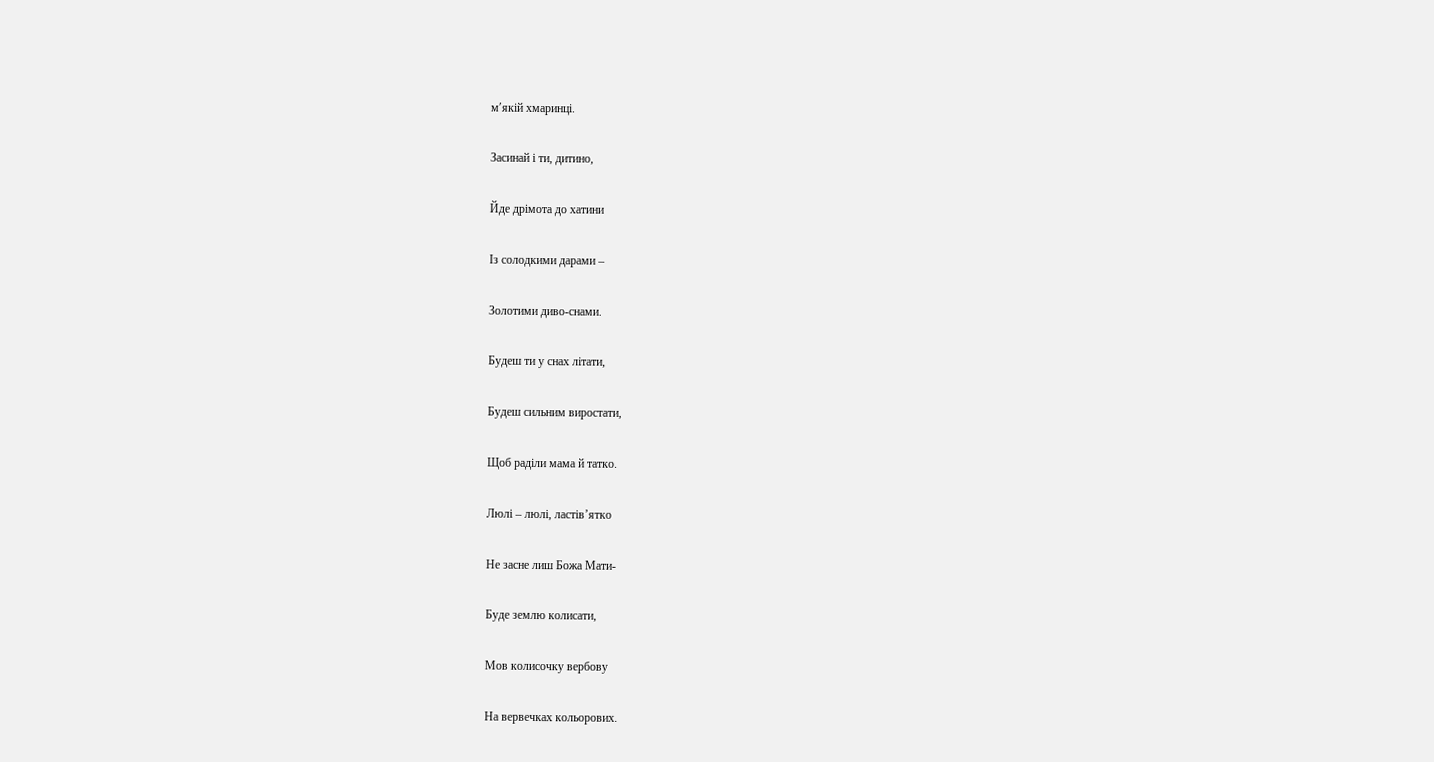м′якій хмаринці.

Засинай і ти, дитино,

Йде дрімота до хатини

Із солодкими дарами –

Золотими диво-снами.

Будеш ти у снах літати,

Будеш сильним виростати,

Щоб раділи мама й татко.

Люлі – люлі, ластів’ятко

Не засне лиш Божа Мати-

Буде землю колисати,

Мов колисочку вербову

На вервечках кольорових.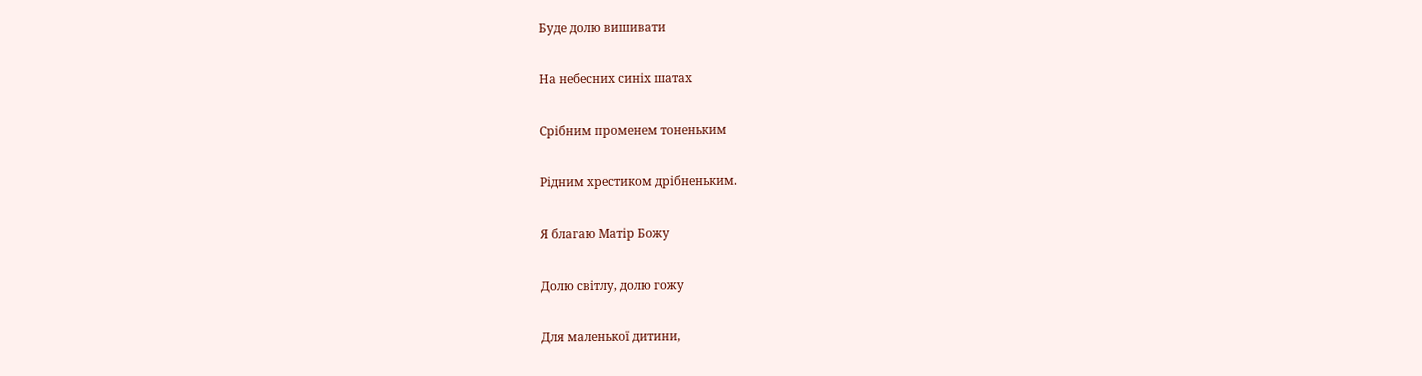Буде долю вишивати

На небесних синіх шатах

Срібним променем тоненьким

Рідним хрестиком дрібненьким.

Я благаю Матір Божу

Долю світлу, долю гожу

Для маленької дитини,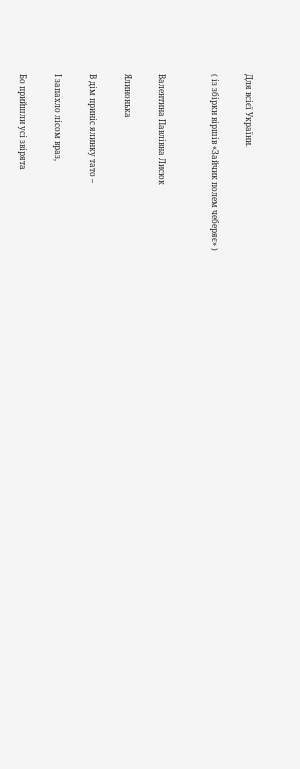Для всієї України.

( із збірки віршів «Зайчик полем чеберяє» )


Валентина Павлівна Лисюк

Ялинонька

В дім приніс ялинку тато –

І запахло лісом враз,

Бо прийшли усі звірята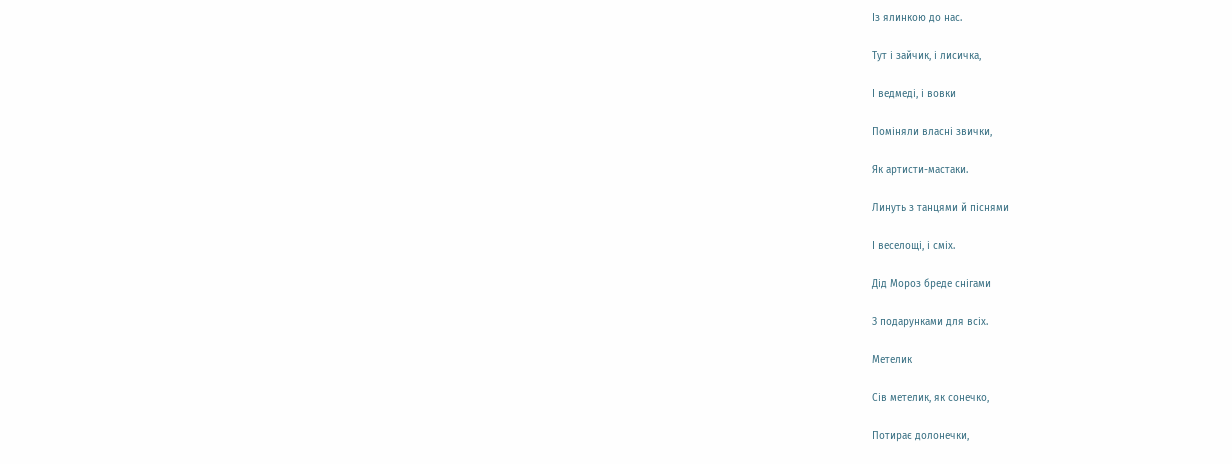Із ялинкою до нас.

Тут і зайчик, і лисичка,

І ведмеді, і вовки

Поміняли власні звички,

Як артисти-мастаки.

Линуть з танцями й піснями

І веселощі, і сміх.

Дід Мороз бреде снігами

З подарунками для всіх.

Метелик

Сів метелик, як сонечко,

Потирає долонечки,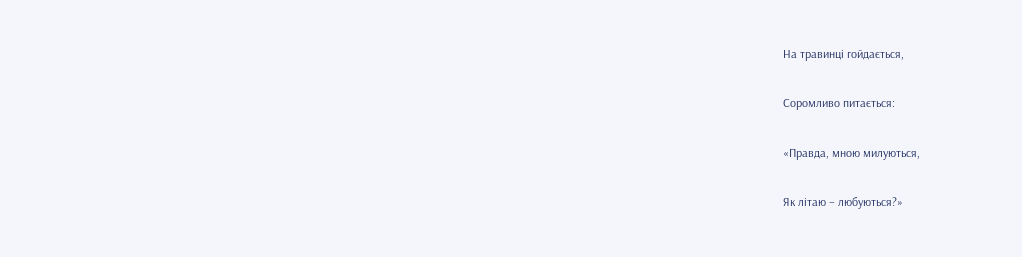На травинці гойдається,

Соромливо питається:

«Правда, мною милуються,

Як літаю – любуються?»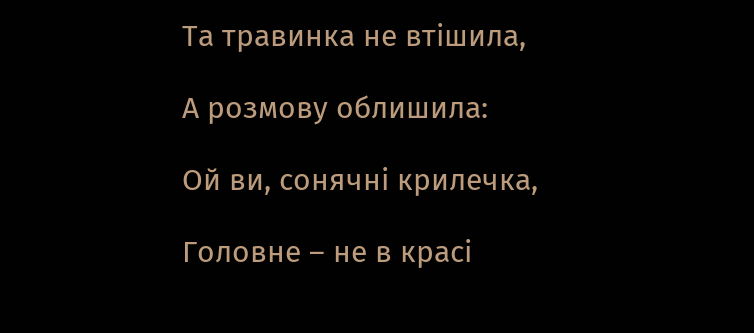Та травинка не втішила,

А розмову облишила:

Ой ви, сонячні крилечка,

Головне – не в красі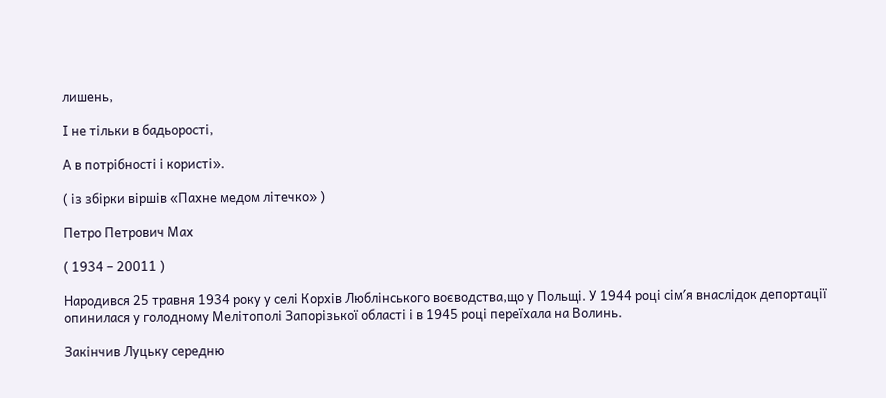лишень,

І не тільки в бадьорості,

А в потрібності і користі».

( із збірки віршів «Пахне медом літечко» )

Петро Петрович Мах

( 1934 – 20011 )

Народився 25 травня 1934 року у селі Корхів Люблінського воєводства,що у Польщі. У 1944 році сім′я внаслідок депортації опинилася у голодному Мелітополі Запорізької області і в 1945 році переїхала на Волинь.

Закінчив Луцьку середню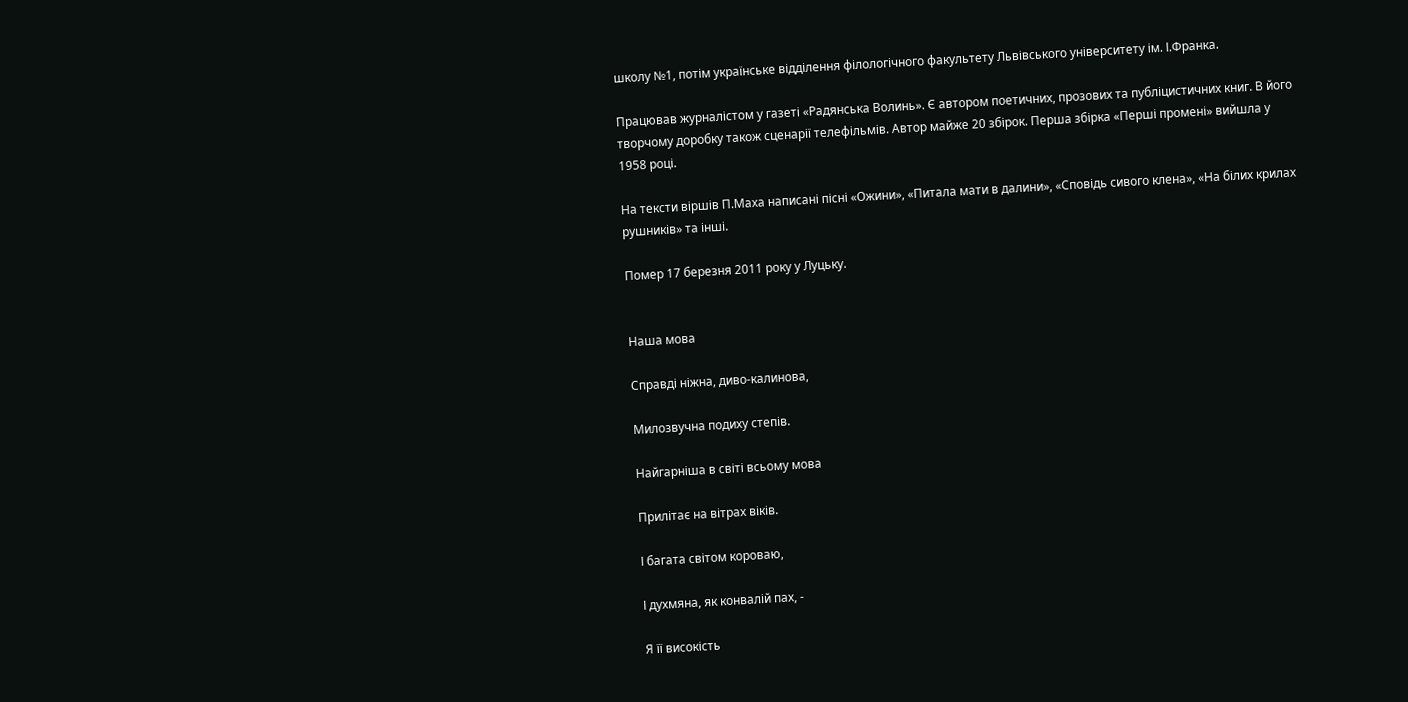школу №1, потім українське відділення філологічного факультету Львівського університету ім. І.Франка.

Працював журналістом у газеті «Радянська Волинь». Є автором поетичних, прозових та публіцистичних книг. В його творчому доробку також сценарії телефільмів. Автор майже 20 збірок. Перша збірка «Перші промені» вийшла у 1958 році.

На тексти віршів П.Маха написані пісні «Ожини», «Питала мати в далини», «Сповідь сивого клена», «На білих крилах рушників» та інші.

Помер 17 березня 2011 року у Луцьку.


Наша мова

Справді ніжна, диво-калинова,

Милозвучна подиху степів.

Найгарніша в світі всьому мова

Прилітає на вітрах віків.

І багата світом короваю,

І духмяна, як конвалій пах, -

Я її високість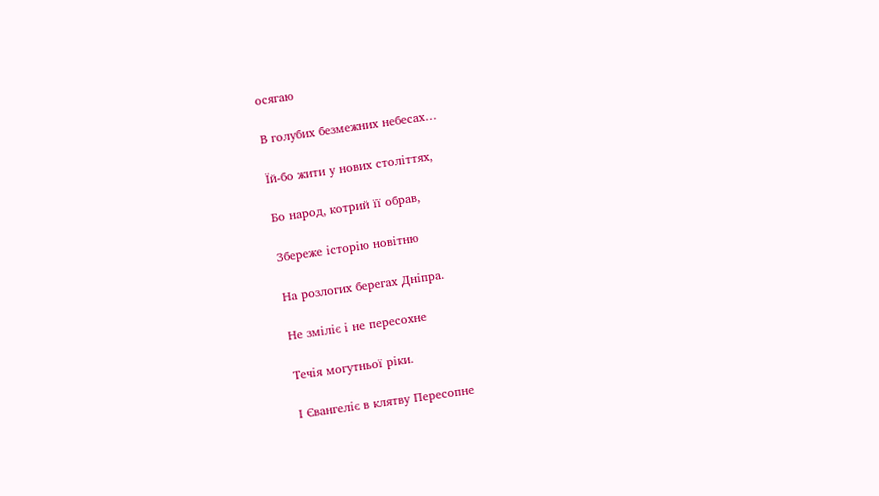осягаю

В голубих безмежних небесах…

Їй-бо жити у нових століттях,

Бо народ, котрий її обрав,

Збереже історію новітню

На розлогих берегах Дніпра.

Не зміліє і не пересохне

Течія могутньої ріки.

І Євангеліє в клятву Пересопне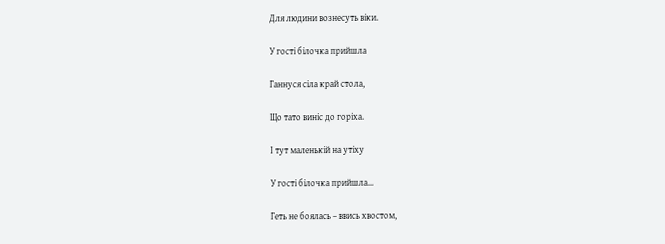Для людини вознесуть віки.

У гості білочка прийшла

Ганнуся сіла край стола,

Що тато виніс до горіха.

І тут маленькій на утіху

У гості білочка прийшла…

Геть не боялась – ввись хвостом,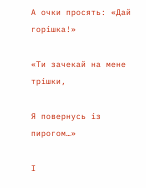А очки просять: «Дай горішка!»

«Ти зачекай на мене трішки,

Я повернусь із пирогом…»

І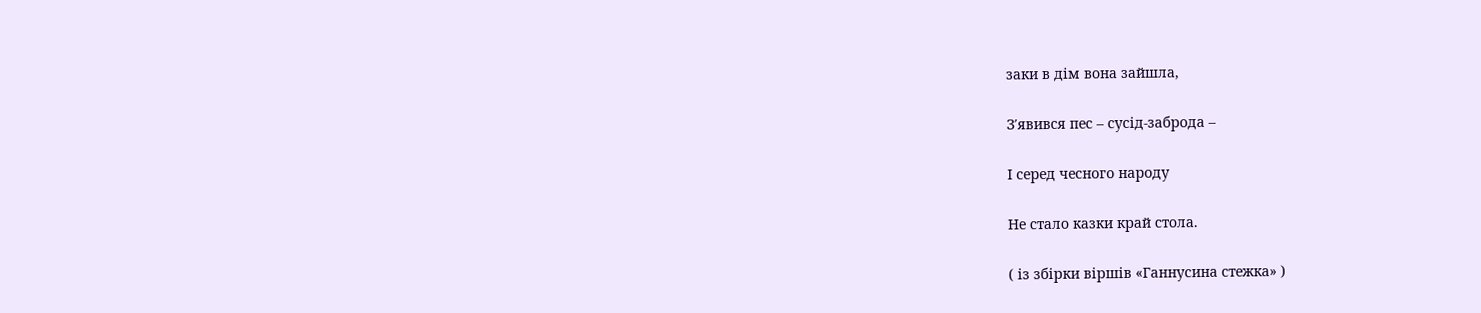заки в дім вона зайшла,

З′явився пес – сусід-заброда –

І серед чесного народу

Не стало казки край стола.

( із збірки віршів «Ганнусина стежка» )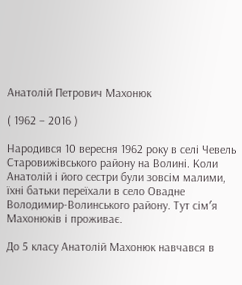Анатолій Петрович Махонюк

( 1962 – 2016 )

Народився 10 вересня 1962 року в селі Чевель Старовижівського району на Волині. Коли Анатолій і його сестри були зовсім малими, їхні батьки переїхали в село Овадне Володимир-Волинського району. Тут сім′я Махонюків і проживає.

До 5 класу Анатолій Махонюк навчався в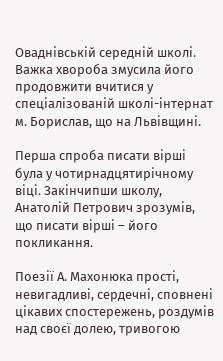Оваднівській середній школі. Важка хвороба змусила його продовжити вчитися у спеціалізованій школі-інтернат м. Борислав, що на Львівщині.

Перша спроба писати вірші була у чотирнадцятирічному віці. Закінчипши школу, Анатолій Петрович зрозумів, що писати вірші – його покликання.

Поезії А. Махонюка прості, невигадливі, сердечні, сповнені цікавих спостережень, роздумів над своєї долею, тривогою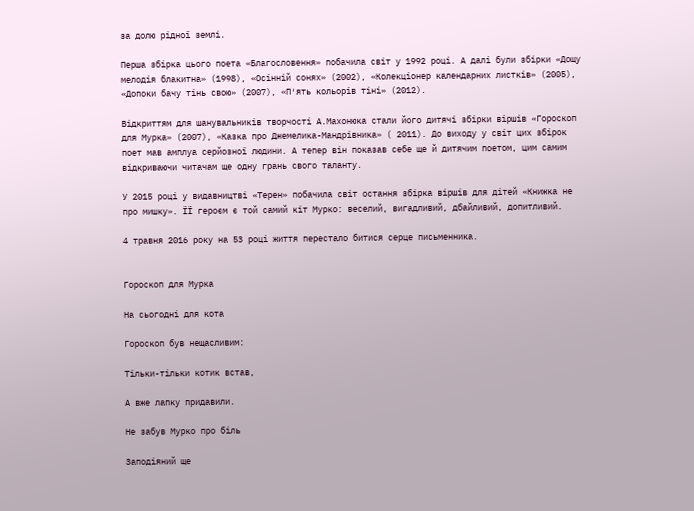за долю рідної землі.

Перша збірка цього поета «Благословення» побачила світ у 1992 році. А далі були збірки «Дощу мелодія блакитна» (1998), «Осінній сонях» (2002), «Колекціонер календарних листків» (2005), «Допоки бачу тінь свою» (2007), «П′ять кольорів тіні» (2012).

Відкриттям для шанувальників творчості А.Махонюка стали його дитячі збірки віршів «Гороскоп для Мурка» (2007), «Казка про Джемелика-Мандрівника» ( 2011). До виходу у світ цих збірок поет мав амплуа серйозної людини. А тепер він показав себе ще й дитячим поетом, цим самим відкриваючи читачам ще одну грань свого таланту.

У 2015 році у видавництві «Терен» побачила світ остання збірка віршів для дітей «Книжка не про мишку». ЇЇ героєм є той самий кіт Мурко: веселий, вигадливий, дбайливий, допитливий.

4 травня 2016 року на 53 році життя перестало битися серце письменника.


Гороскоп для Мурка

На сьогодні для кота

Гороскоп був нещасливим:

Тільки-тільки котик встав,

А вже лапку придавили.

Не забув Мурко про біль

Заподіяний ще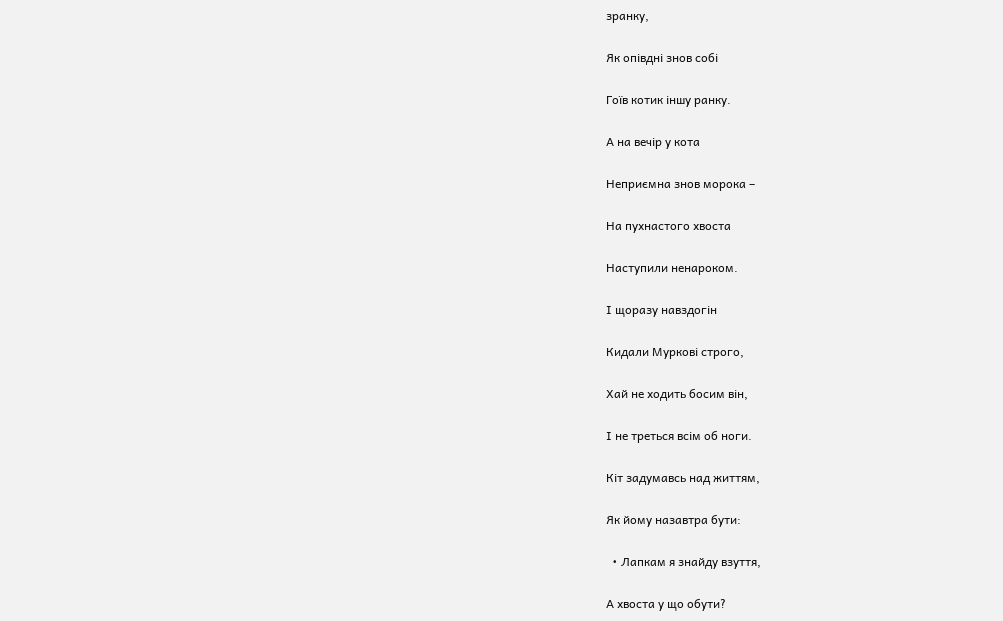зранку,

Як опівдні знов собі

Гоїв котик іншу ранку.

А на вечір у кота

Неприємна знов морока –

На пухнастого хвоста

Наступили ненароком.

І щоразу навздогін

Кидали Муркові строго,

Хай не ходить босим він,

І не треться всім об ноги.

Кіт задумавсь над життям,

Як йому назавтра бути:

  • Лапкам я знайду взуття,

А хвоста у що обути?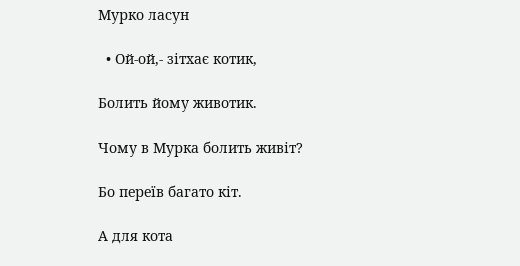Мурко ласун

  • Ой-ой,- зітхає котик,

Болить йому животик.

Чому в Мурка болить живіт?

Бо переїв багато кіт.

А для кота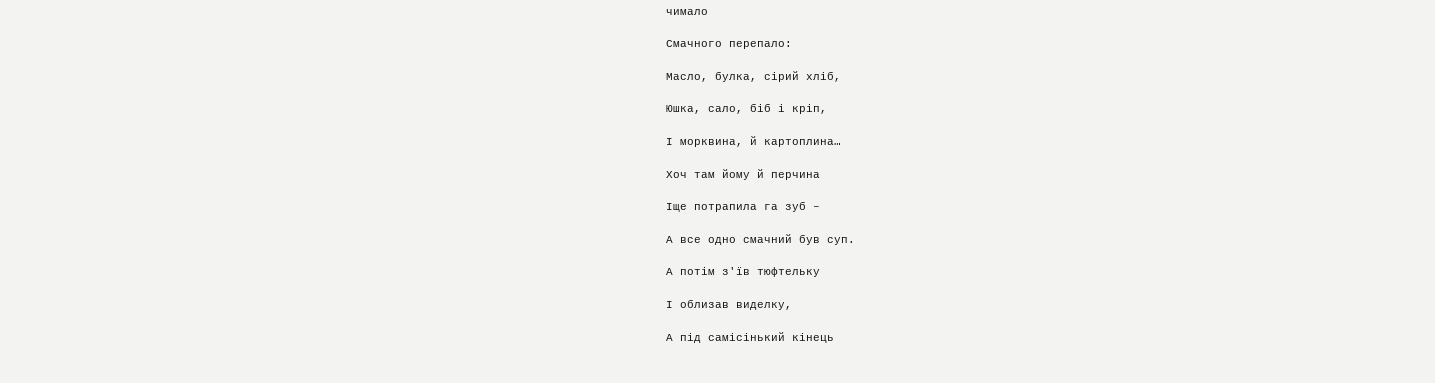чимало

Смачного перепало:

Масло, булка, сірий хліб,

Юшка, сало, біб і кріп,

І морквина, й картоплина…

Хоч там йому й перчина

Іще потрапила га зуб –

А все одно смачний був суп.

А потім з′їв тюфтельку

І облизав виделку,

А під самісінький кінець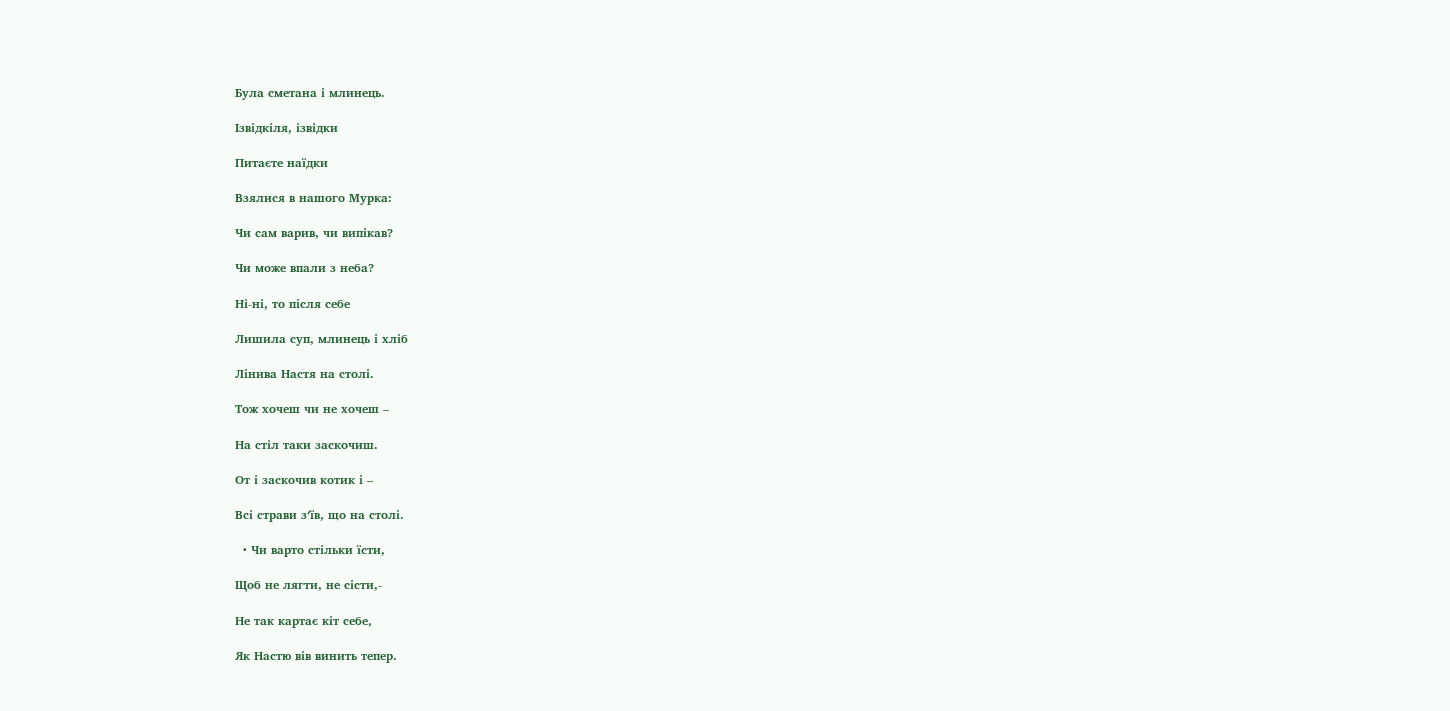Була сметана і млинець.

Ізвідкіля, ізвідки

Питаєте наїдки

Взялися в нашого Мурка:

Чи сам варив, чи випікав?

Чи може впали з неба?

Ні-ні, то після себе

Лишила суп, млинець і хліб

Лінива Настя на столі.

Тож хочеш чи не хочеш –

На стіл таки заскочиш.

От і заскочив котик і –

Всі страви з′їв, що на столі.

  • Чи варто стільки їсти,

Щоб не лягти, не сісти,-

Не так картає кіт себе,

Як Настю вів винить тепер.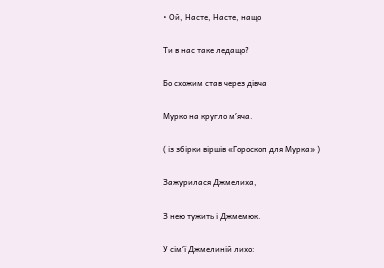• Ой, Насте, Насте, нащо

Ти в нас таке ледащо?

Бо схожим став через дівча

Мурко на кругло м′яча.

( із збірки віршів «Гороскоп для Мурка» )

Зажурилася Джмелиха,

З нею тужить і Джмемюк.

У сім′ї Джмелиній лихо: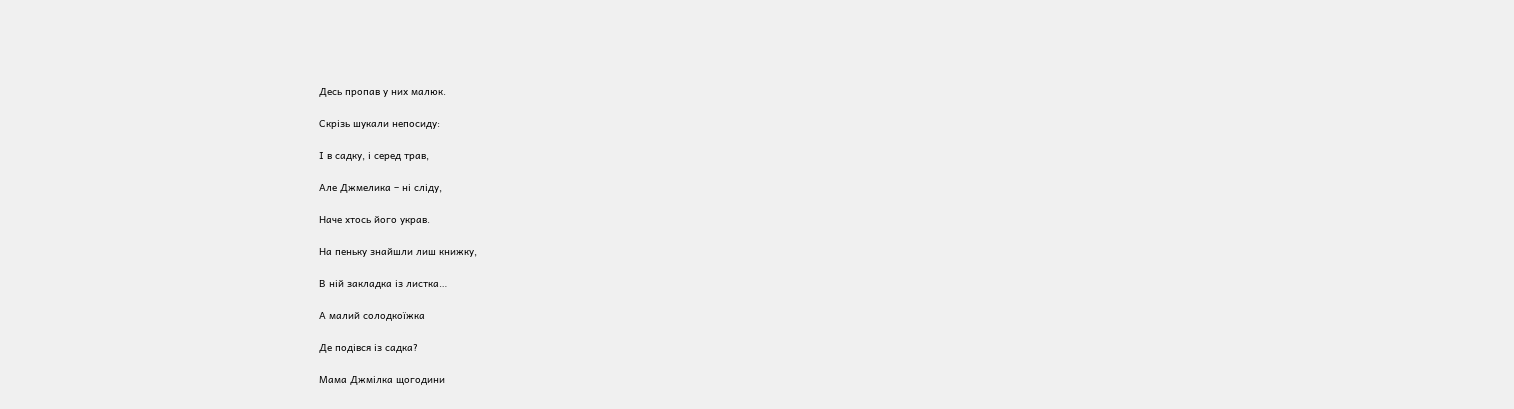Десь пропав у них малюк.

Скрізь шукали непосиду:

І в садку, і серед трав,

Але Джмелика – ні сліду,

Наче хтось його украв.

На пеньку знайшли лиш книжку,

В ній закладка із листка…

А малий солодкоїжка

Де подівся із садка?

Мама Джмілка щогодини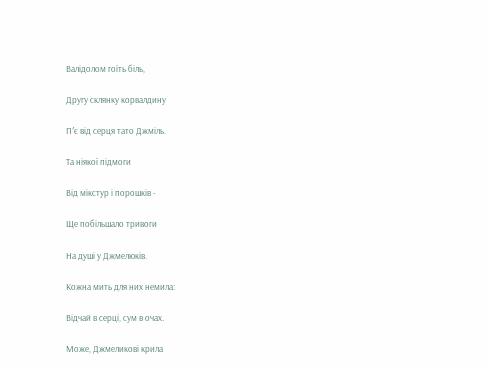Валідолом гоїть біль,

Другу склянку корвалдину

П′є від серця тато Джміль.

Та ніякої підмоги

Від мікстур і порошків -

Ще побільшало тривоги

На душі у Джмелюків.

Кожна мить для них немила:

Відчай в серці, сум в очах.

Може, Джмеликові крила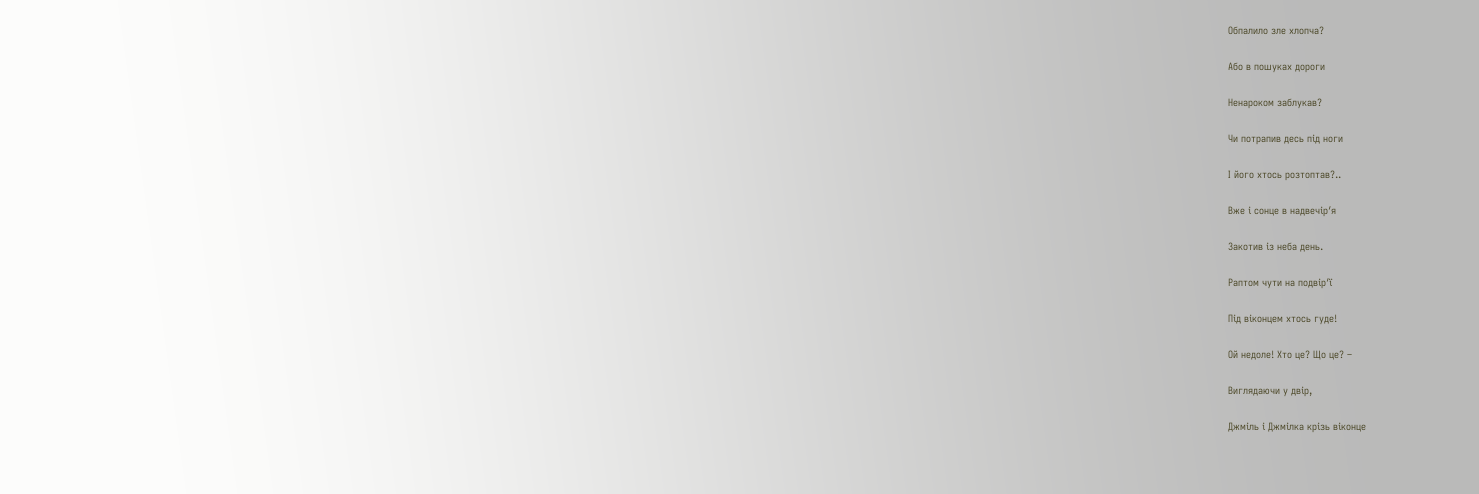Обпалило зле хлопча?

Або в пошуках дороги

Ненароком заблукав?

Чи потрапив десь під ноги

І його хтось розтоптав?..

Вже і сонце в надвечір′я

Закотив із неба день.

Раптом чути на подвір′ї

Під віконцем хтось гуде!

Ой недоле! Хто це? Що це? –

Виглядаючи у двір,

Джміль і Джмілка крізь віконце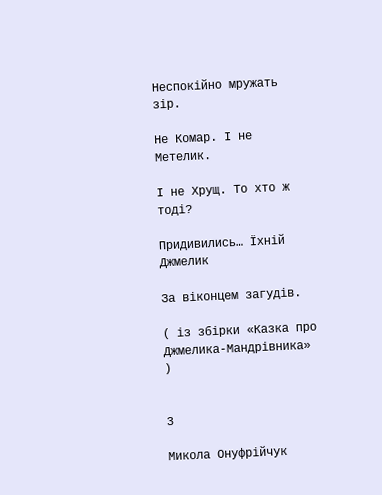Неспокійно мружать зір.

Не Комар. І не Метелик.

І не Хрущ. То хто ж тоді?

Придивились… Їхній Джмелик

За віконцем загудів.

( із збірки «Казка про Джмелика-Мандрівника» )


3

Микола Онуфрійчук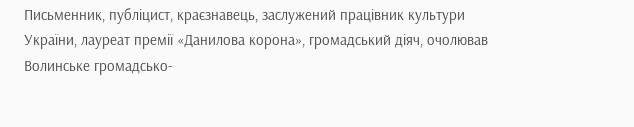Письменник, публіцист, краєзнавець, заслужений працівник культури України, лауреат премії «Данилова корона», громадський діяч, очолював Волинське громадсько-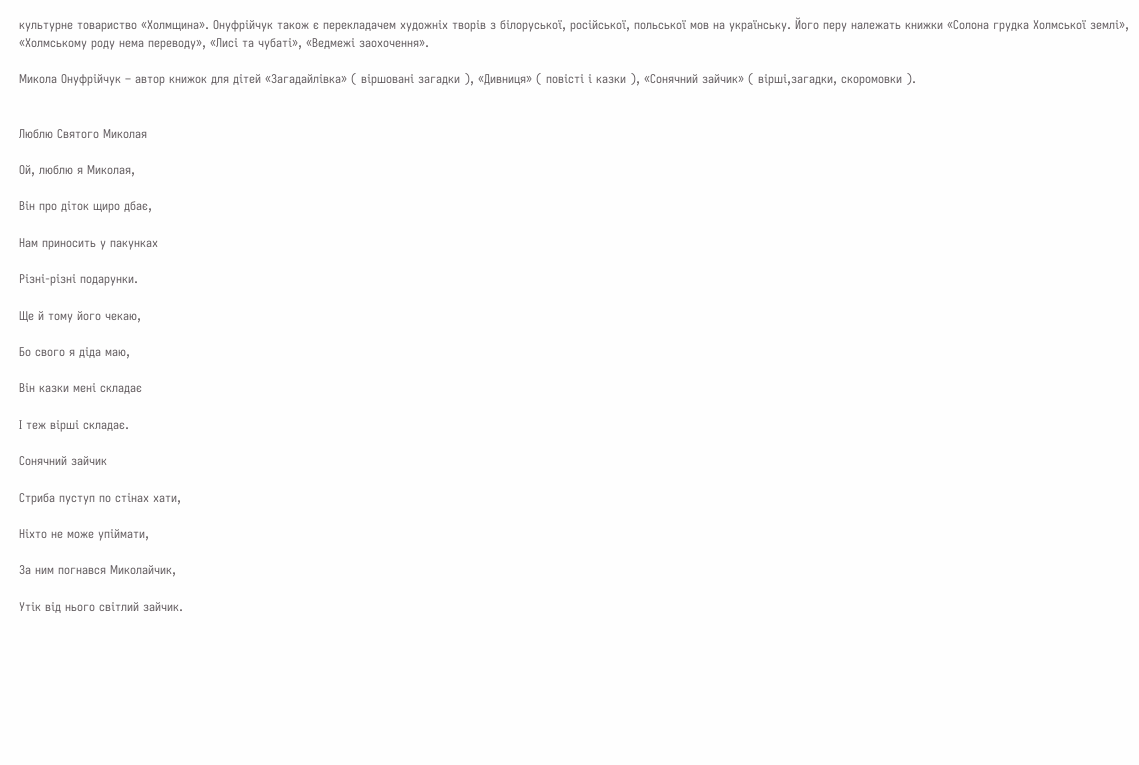культурне товариство «Холмщина». Онуфрійчук також є перекладачем художніх творів з білоруської, російської, польської мов на українську. Його перу належать книжки «Солона грудка Холмської землі», «Холмському роду нема переводу», «Лисі та чубаті», «Ведмежі заохочення».

Микола Онуфрійчук – автор книжок для дітей «Загадайлівка» ( віршовані загадки ), «Дивниця» ( повісті і казки ), «Сонячний зайчик» ( вірші,загадки, скоромовки ).


Люблю Святого Миколая

Ой, люблю я Миколая,

Він про діток щиро дбає,

Нам приносить у пакунках

Різні-різні подарунки.

Ще й тому його чекаю,

Бо свого я діда маю,

Він казки мені складає

І теж вірші складає.

Сонячний зайчик

Стриба пуступ по стінах хати,

Ніхто не може упіймати,

За ним погнався Миколайчик,

Утік від нього світлий зайчик.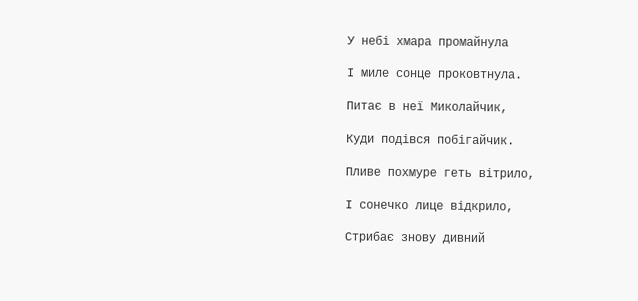У небі хмара промайнула

І миле сонце проковтнула.

Питає в неї Миколайчик,

Куди подівся побігайчик.

Пливе похмуре геть вітрило,

І сонечко лице відкрило,

Стрибає знову дивний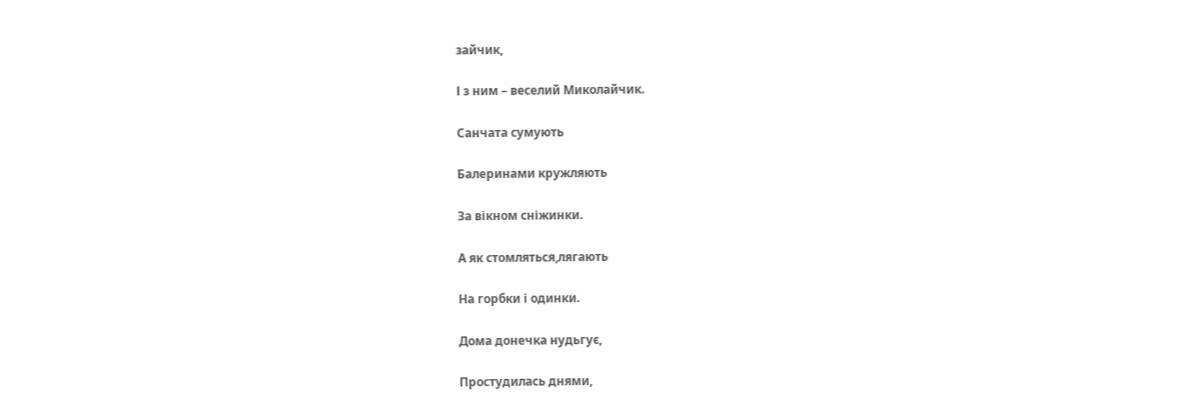зайчик,

І з ним – веселий Миколайчик.

Санчата сумують

Балеринами кружляють

За вікном сніжинки.

А як стомляться,лягають

На горбки і одинки.

Дома донечка нудьгує,

Простудилась днями,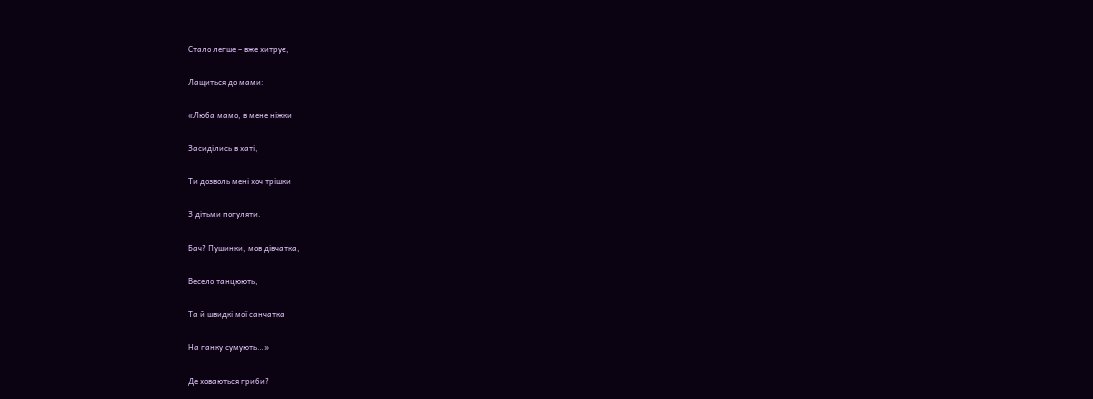Стало легше – вже хитрує,

Лащиться до мами:

«Люба мамо, в мене ніжки

Засиділись в хаті,

Ти дозволь мені хоч трішки

З дітьми погуляти.

Бач? Пушинки, мов дівчатка,

Весело танцюють,

Та й швидкі мої санчатка

На ганку сумують…»

Де ховаються гриби?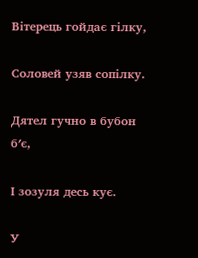Вітерець гойдає гілку,

Соловей узяв сопілку.

Дятел гучно в бубон б′є,

І зозуля десь кує.

У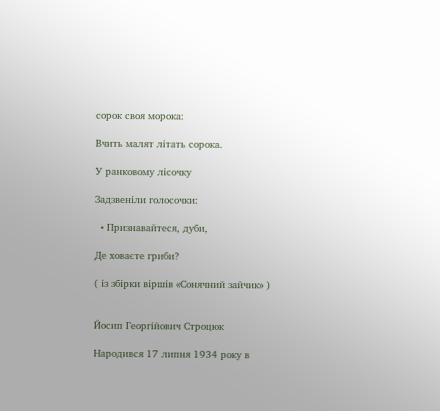сорок своя морока:

Вчить малят літать сорока.

У ранковому лісочку

Задзвеніли голосочки:

  • Признавайтеся, дуби,

Де ховаєте гриби?

( із збірки віршів «Сонячний зайчик» )


Йосип Георгійович Строцюк

Народився 17 липня 1934 року в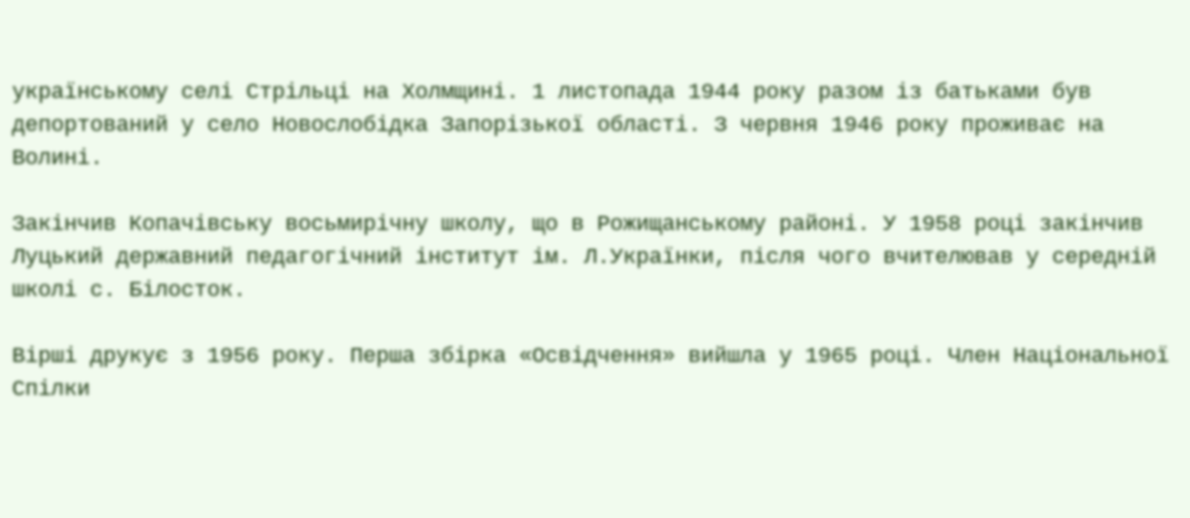українському селі Стрільці на Холмщині. 1 листопада 1944 року разом із батьками був депортований у село Новослобідка Запорізької області. З червня 1946 року проживає на Волині.

Закінчив Копачівську восьмирічну школу, що в Рожищанському районі. У 1958 році закінчив Луцький державний педагогічний інститут ім. Л.Українки, після чого вчителював у середній школі с. Білосток.

Вірші друкує з 1956 року. Перша збірка «Освідчення» вийшла у 1965 році. Член Національної Спілки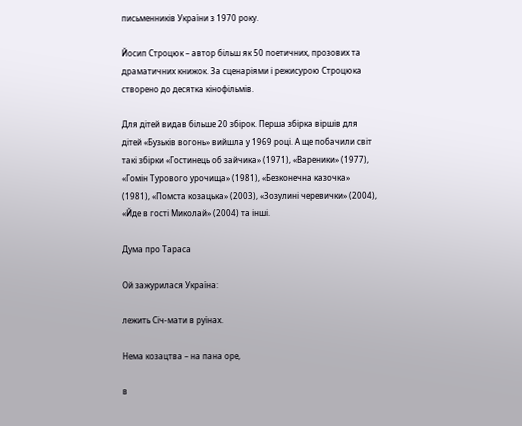письменників України з 1970 року.

Йосип Строцюк – автор більш як 50 поетичних, прозових та драматичних книжок. За сценаріями і режисурою Строцюка створено до десятка кінофільмів.

Для дітей видав більше 20 збірок. Перша збірка віршів для дітей «Бузьків вогонь» вийшла у 1969 році. А ще побачили світ такі збірки «Гостинець об зайчика» (1971), «Вареники» (1977), «Гомін Турового урочища» (1981), «Безконечна казочка» (1981), «Помста козацька» (2003), «Зозулині черевички» (2004), «Йде в гості Миколай» (2004) та інші.

Дума про Тараса

Ой зажурилася Україна:

лежить Січ-мати в руїнах.

Нема козацтва – на пана оре,

в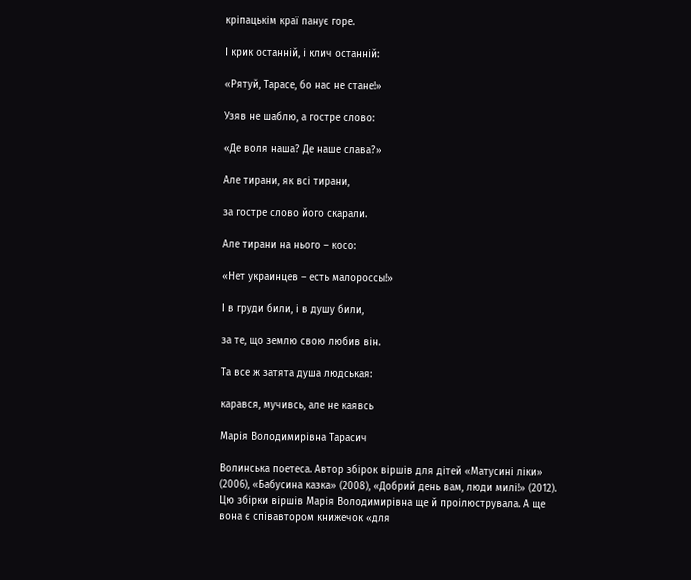кріпацькім краї панує горе.

І крик останній, і клич останній:

«Рятуй, Тарасе, бо нас не стане!»

Узяв не шаблю, а гостре слово:

«Де воля наша? Де наше слава?»

Але тирани, як всі тирани,

за гостре слово його скарали.

Але тирани на нього – косо:

«Нет украинцев – есть малороссы!»

І в груди били, і в душу били,

за те, що землю свою любив він.

Та все ж затята душа людськая:

карався, мучивсь, але не каявсь

Марія Володимирівна Тарасич

Волинська поетеса. Автор збірок віршів для дітей «Матусині ліки» (2006), «Бабусина казка» (2008), «Добрий день вам, люди милі!» (2012). Цю збірки віршів Марія Володимирівна ще й проілюструвала. А ще вона є співавтором книжечок «для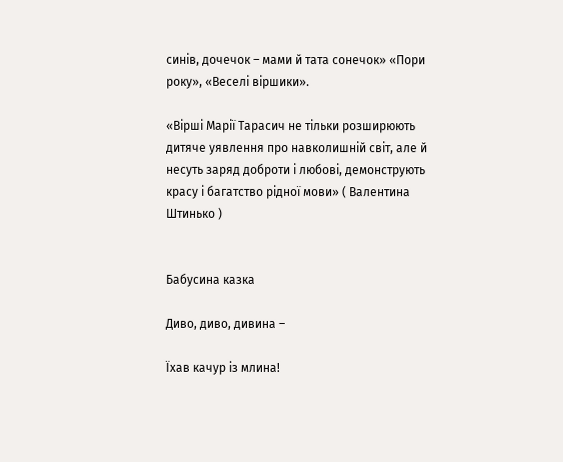синів, дочечок – мами й тата сонечок» «Пори року», «Веселі віршики».

«Вірші Марії Тарасич не тільки розширюють дитяче уявлення про навколишній світ, але й несуть заряд доброти і любові, демонструють красу і багатство рідної мови» ( Валентина Штинько )


Бабусина казка

Диво, диво, дивина –

Їхав качур із млина!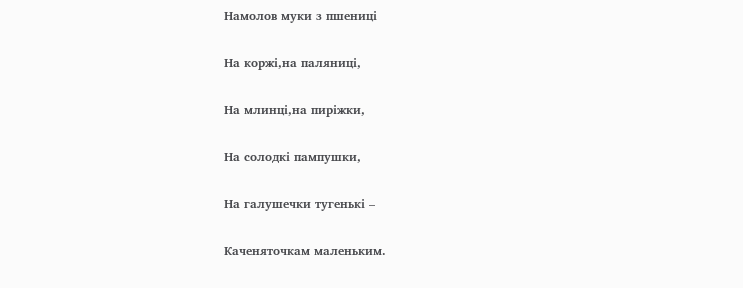Намолов муки з пшениці

На коржі,на паляниці,

На млинці,на пиріжки,

На солодкі пампушки,

На галушечки тугенькі –

Каченяточкам маленьким.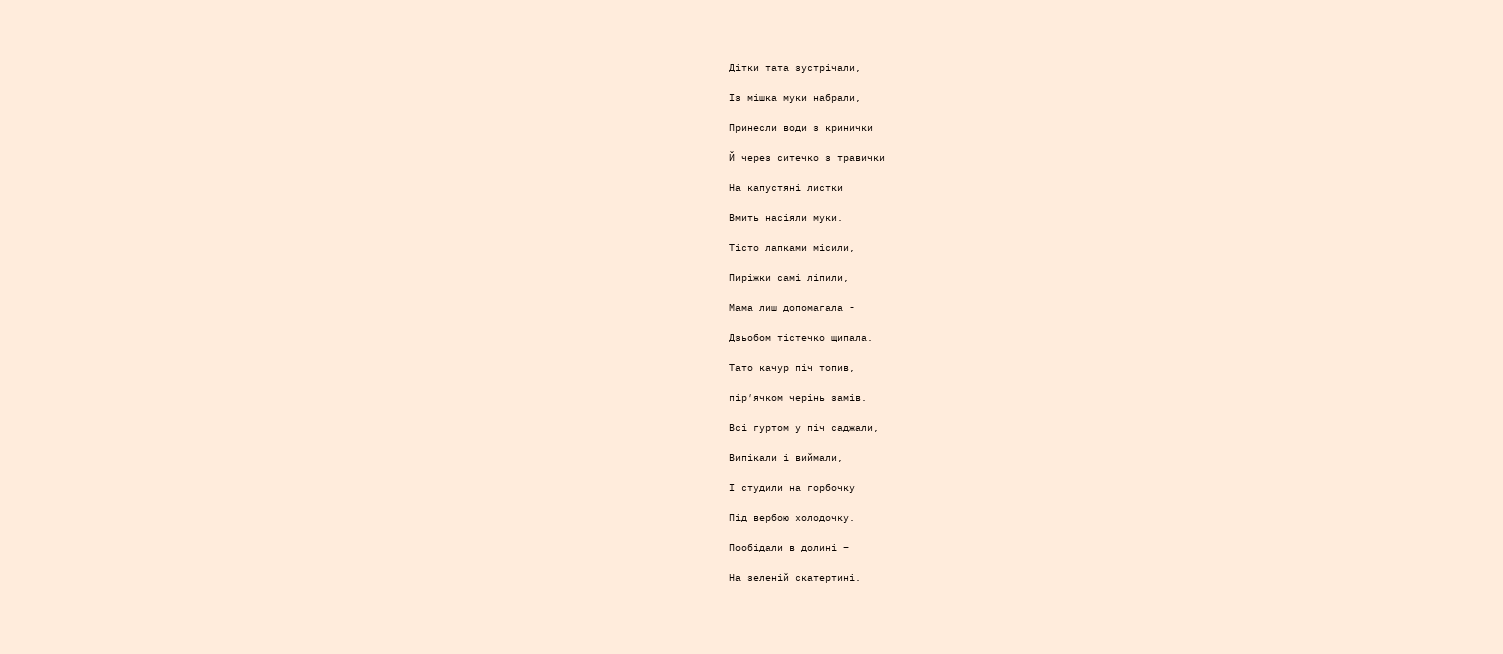Дітки тата зустрічали,

Із мішка муки набрали,

Принесли води з кринички

Й через ситечко з травички

На капустяні листки

Вмить насіяли муки.

Тісто лапками місили,

Пиріжки самі ліпили,

Мама лиш допомагала -

Дзьобом тістечко щипала.

Тато качур піч топив,

пір′ячком черінь замів.

Всі гуртом у піч саджали,

Випікали і виймали,

І студили на горбочку

Під вербою холодочку.

Пообідали в долині –

На зеленій скатертині.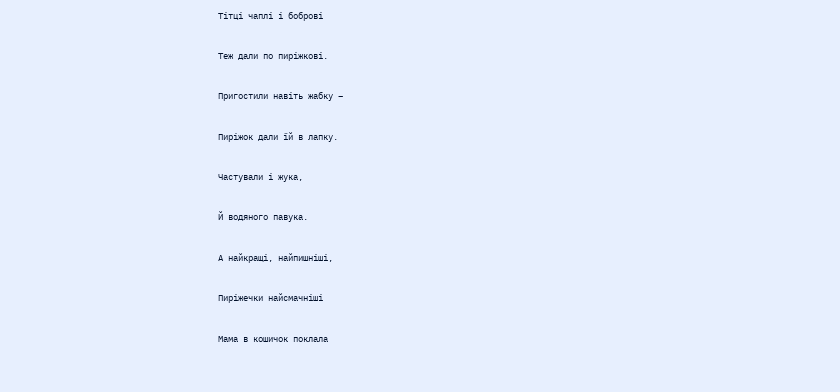Тітці чаплі і боброві

Теж дали по пиріжкові.

Пригостили навіть жабку –

Пиріжок дали їй в лапку.

Частували і жука,

Й водяного павука.

А найкращі, найпишніші,

Пиріжечки найсмачніші

Мама в кошичок поклала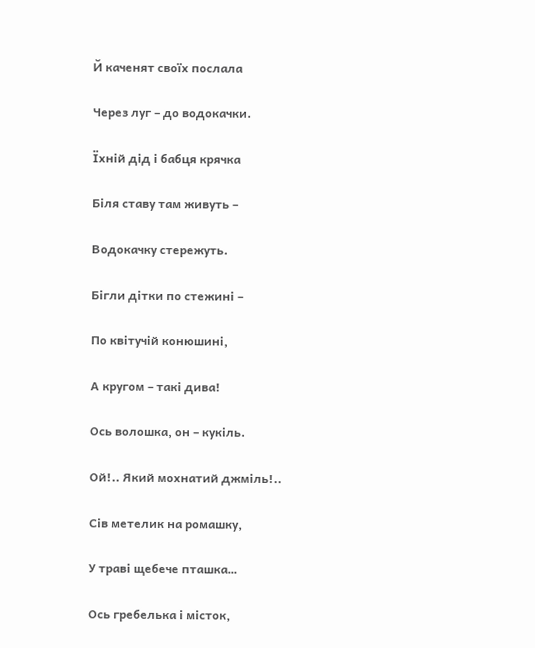Й каченят своїх послала

Через луг – до водокачки.

Їхній дід і бабця крячка

Біля ставу там живуть –

Водокачку стережуть.

Бігли дітки по стежині –

По квітучій конюшині,

А кругом – такі дива!

Ось волошка, он – кукіль.

Ой!.. Який мохнатий джміль!..

Сів метелик на ромашку,

У траві щебече пташка…

Ось гребелька і місток,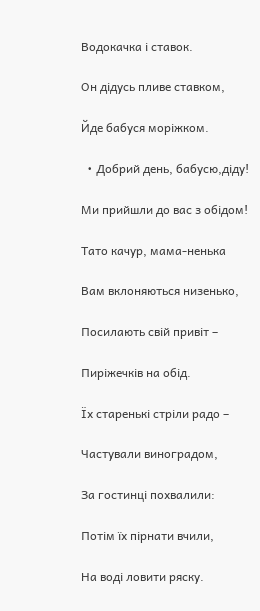Водокачка і ставок.

Он дідусь пливе ставком,

Йде бабуся моріжком.

  • Добрий день, бабусю,діду!

Ми прийшли до вас з обідом!

Тато качур, мама-ненька

Вам вклоняються низенько,

Посилають свій привіт –

Пиріжечків на обід.

Їх старенькі стріли радо –

Частували виноградом,

За гостинці похвалили:

Потім їх пірнати вчили,

На воді ловити ряску.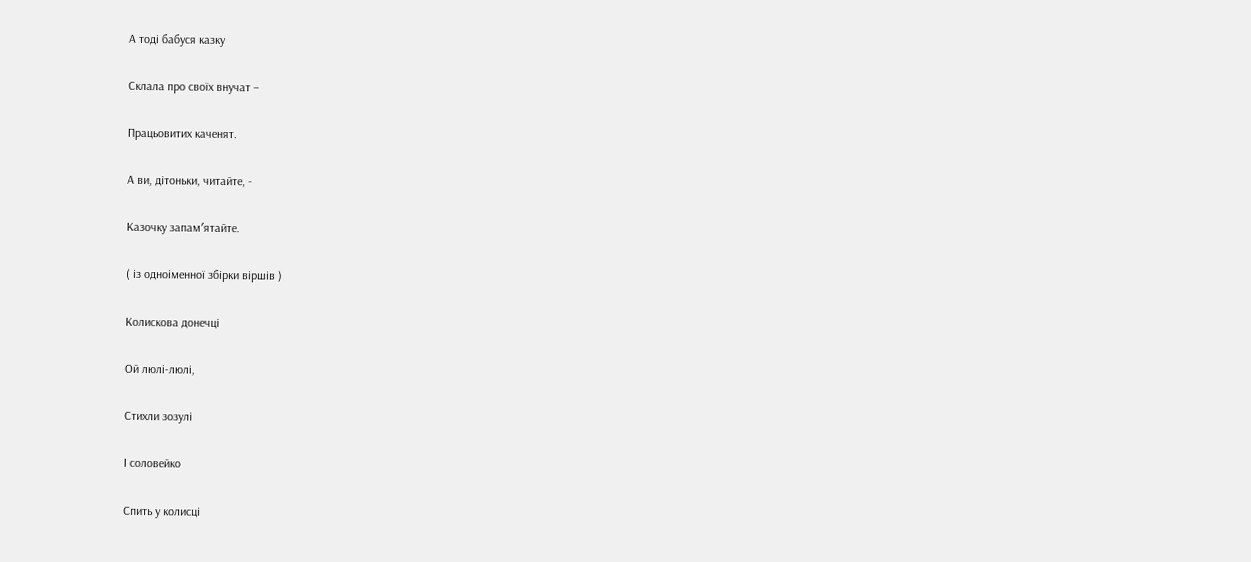А тоді бабуся казку

Склала про своїх внучат –

Працьовитих каченят.

А ви, дітоньки, читайте, -

Казочку запам′ятайте.

( із одноіменної збірки віршів )

Колискова донечці

Ой люлі-люлі,

Стихли зозулі

І соловейко

Спить у колисці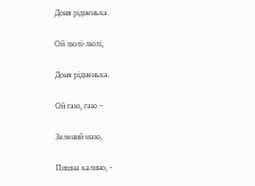Доня рідненька.

Ой люлі-люлі,

Доня рідненька.

Ой гаю, гаю –

Зелений маю,

Пишна калино, -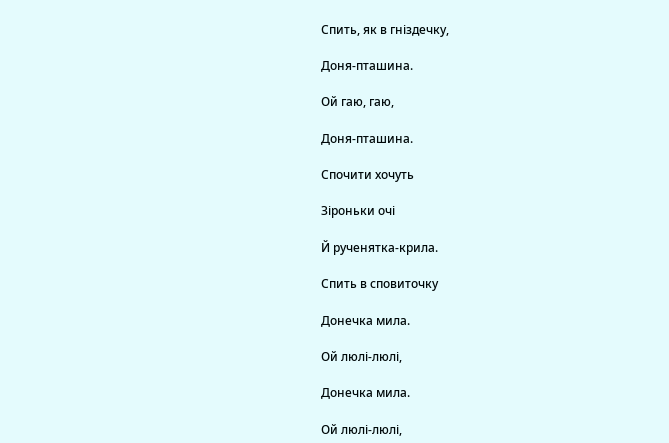Спить, як в гніздечку,

Доня-пташина.

Ой гаю, гаю,

Доня-пташина.

Спочити хочуть

Зіроньки очі

Й рученятка-крила.

Спить в сповиточку

Донечка мила.

Ой люлі-люлі,

Донечка мила.

Ой люлі-люлі,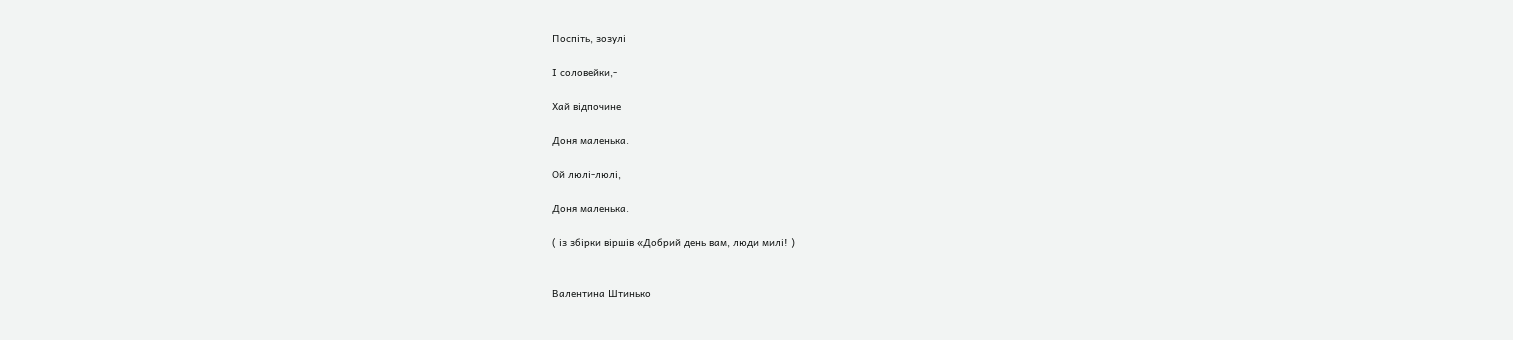Поспіть, зозулі

І соловейки,-

Хай відпочине

Доня маленька.

Ой люлі-люлі,

Доня маленька.

( із збірки віршів «Добрий день вам, люди милі! )


Валентина Штинько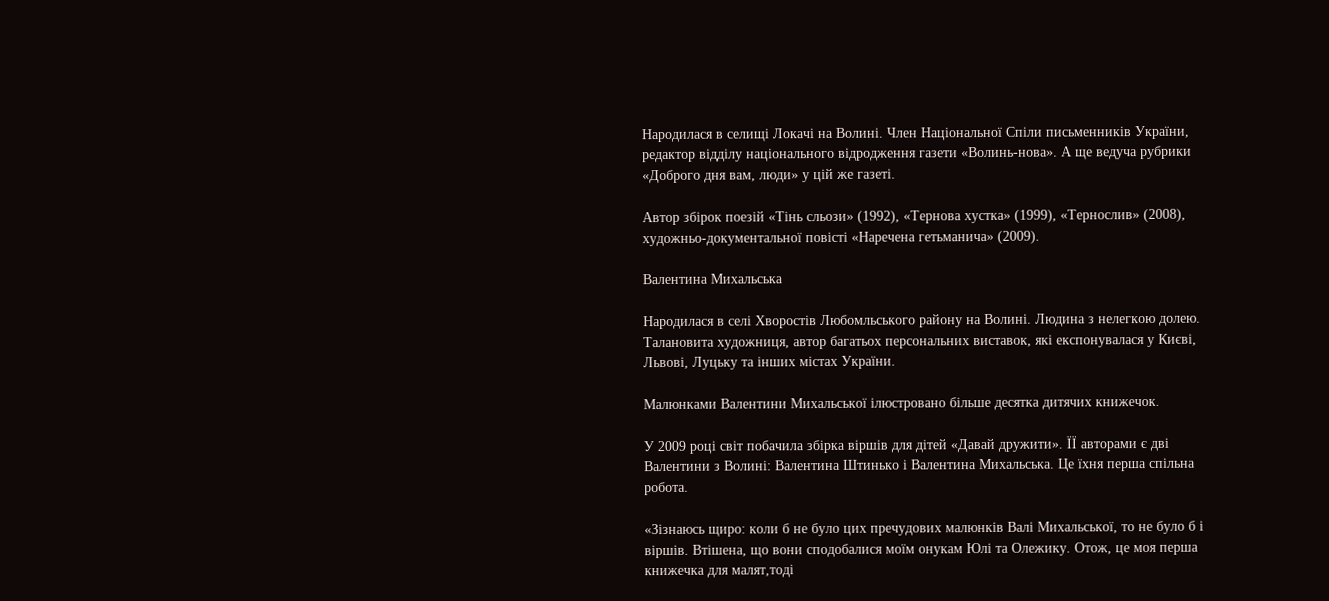Народилася в селищі Локачі на Волині. Член Національної Спіли письменників України, редактор відділу національного відродження газети «Волинь-нова». А ще ведуча рубрики «Доброго дня вам, люди» у цій же газеті.

Автор збірок поезій «Тінь сльози» (1992), «Тернова хустка» (1999), «Тернослив» (2008), художньо-документальної повісті «Наречена гетьманича» (2009).

Валентина Михальська

Народилася в селі Хворостів Любомльського району на Волині. Людина з нелегкою долею. Талановита художниця, автор багатьох персональних виставок, які експонувалася у Києві, Львові, Луцьку та інших містах України.

Малюнками Валентини Михальської ілюстровано більше десятка дитячих книжечок.

У 2009 році світ побачила збірка віршів для дітей «Давай дружити». ЇЇ авторами є дві Валентини з Волині: Валентина Штинько і Валентина Михальська. Це їхня перша спільна робота.

«Зізнаюсь щиро: коли б не було цих пречудових малюнків Валі Михальської, то не було б і віршів. Втішена, що вони сподобалися моїм онукам Юлі та Олежику. Отож, це моя перша книжечка для малят,тоді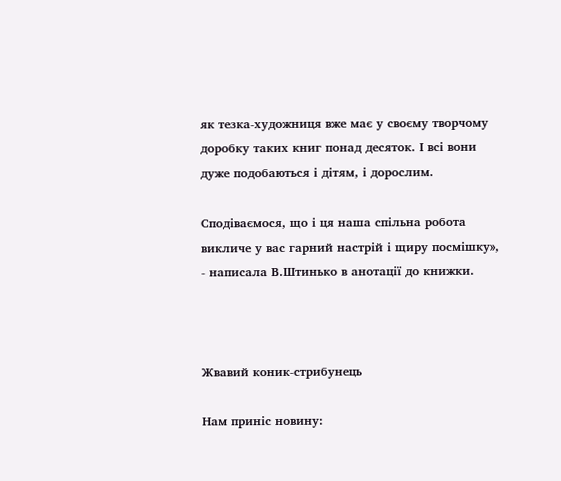як тезка-художниця вже має у своєму творчому доробку таких книг понад десяток. І всі вони дуже подобаються і дітям, і дорослим.

Сподіваємося, що і ця наша спільна робота викличе у вас гарний настрій і щиру посмішку», - написала В.Штинько в анотації до книжки.



Жвавий коник-стрибунець

Нам приніс новину: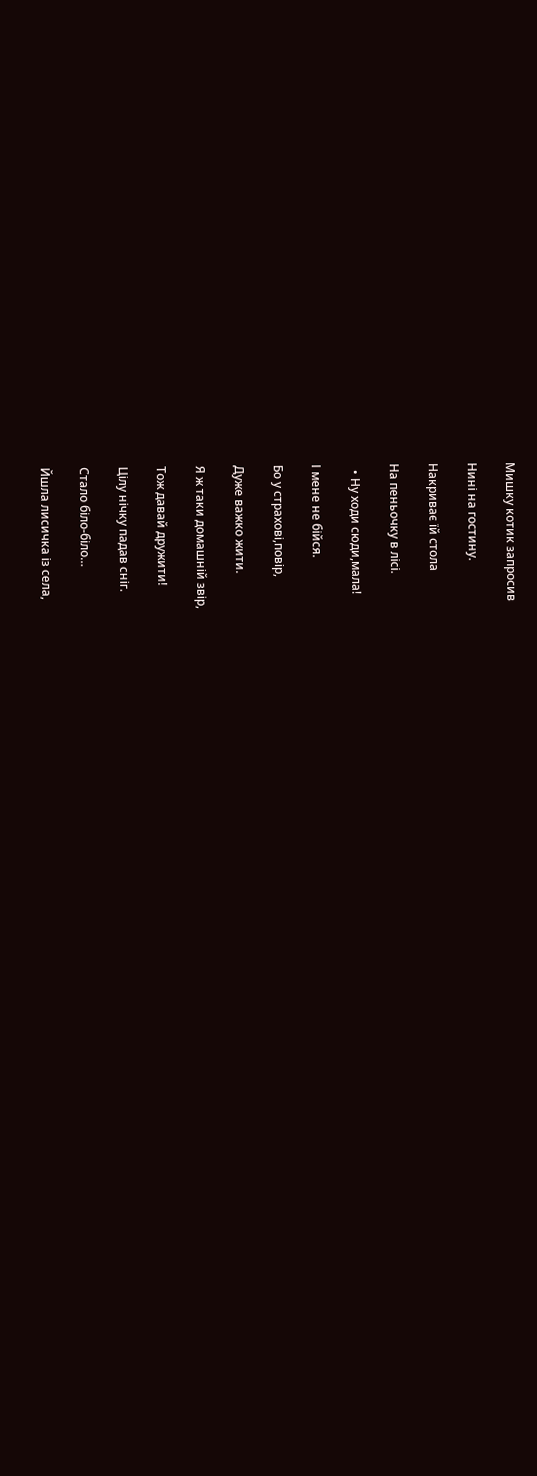Мишку котик запросив

Нині на гостину.

Накриває їй стола

На пеньочку в лісі.

  • Ну ходи сюди,мала!

І мене не бійся.

Бо у страхові,повір,

Дуже важко жити.

Я ж таки домашній звір,

Тож давай дружити!

Цілу нічку падав сніг.

Стало біло-біло…

Йшла лисичка із села,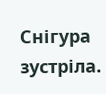Снігура зустріла.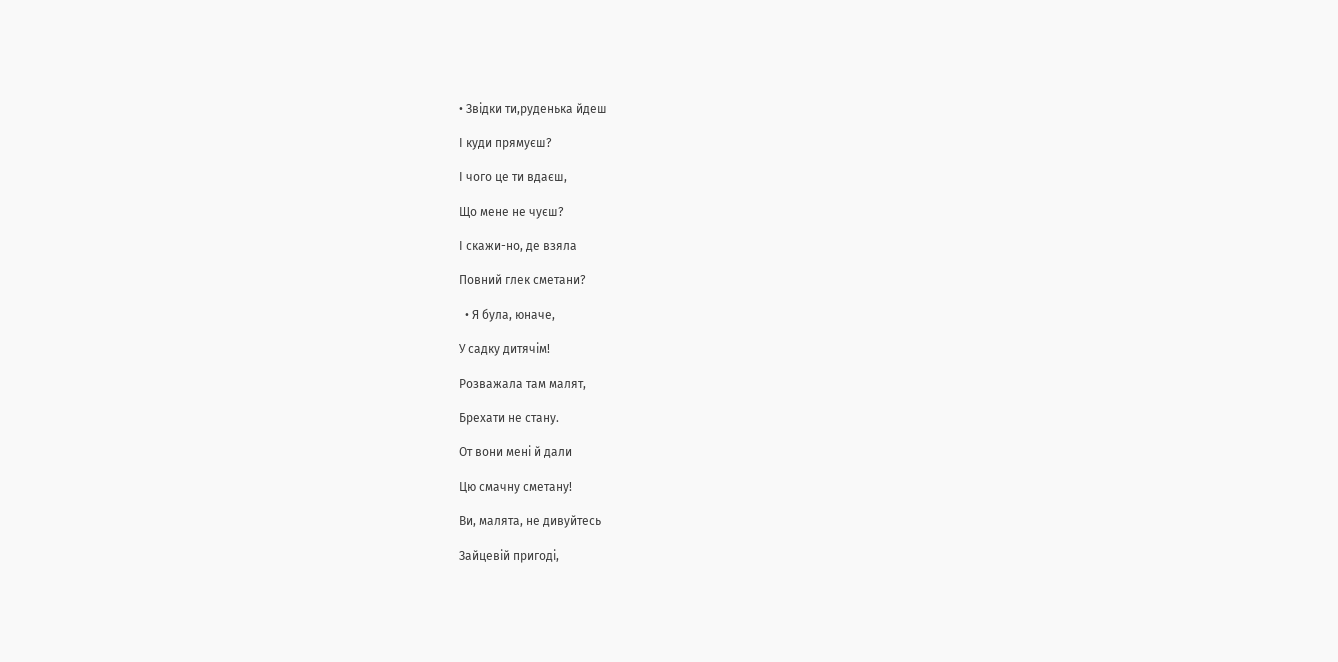• Звідки ти,руденька йдеш

І куди прямуєш?

І чого це ти вдаєш,

Що мене не чуєш?

І скажи-но, де взяла

Повний глек сметани?

  • Я була, юначе,

У садку дитячім!

Розважала там малят,

Брехати не стану.

От вони мені й дали

Цю смачну сметану!

Ви, малята, не дивуйтесь

Зайцевій пригоді,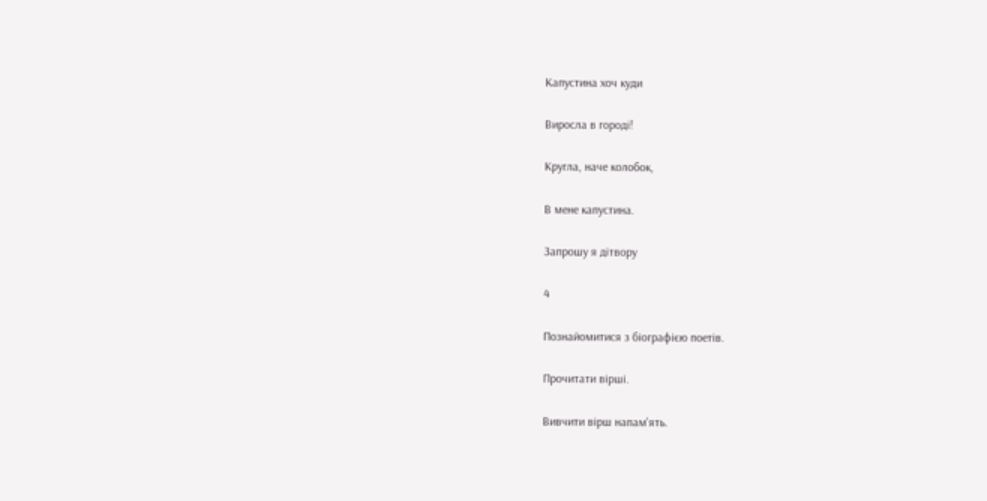Капустина хоч куди

Виросла в городі!

Кругла, наче колобок,

В мене капустина.

Запрошу я дітвору

4

Познайомитися з біографією поетів.

Прочитати вірші.

Вивчити вірш напам'ять.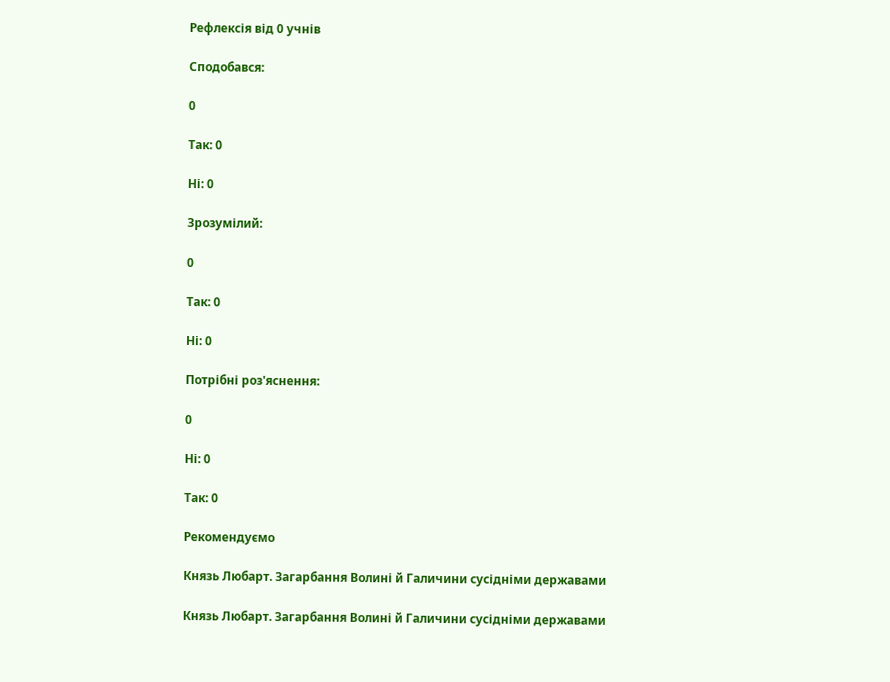Рефлексія від 0 учнів

Сподобався:

0

Так: 0

Ні: 0

Зрозумілий:

0

Так: 0

Ні: 0

Потрібні роз'яснення:

0

Ні: 0

Так: 0

Рекомендуємо

Князь Любарт. Загарбання Волині й Галичини сусідніми державами

Князь Любарт. Загарбання Волині й Галичини сусідніми державами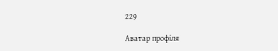229

Аватар профіля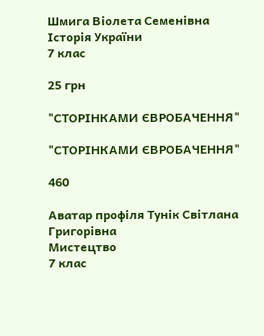Шмига Віолета Семенівна
Історія України
7 клас

25 грн

"СТОРІНКАМИ ЄВРОБАЧЕННЯ"

"СТОРІНКАМИ ЄВРОБАЧЕННЯ"

460

Аватар профіля Тунік Світлана Григорівна
Мистецтво
7 клас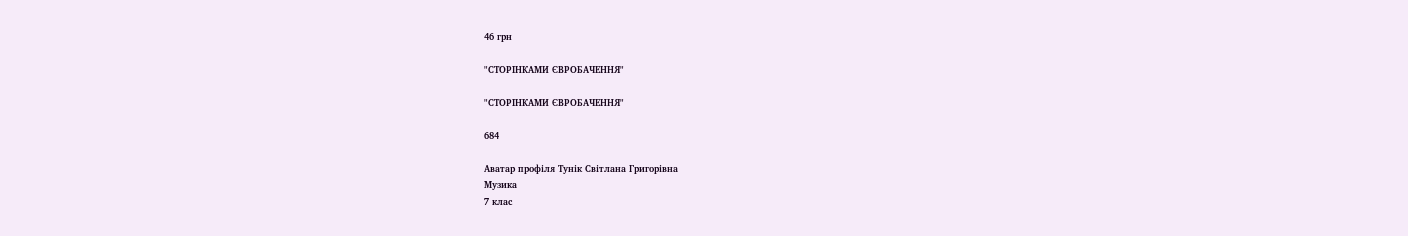46 грн

"СТОРІНКАМИ ЄВРОБАЧЕННЯ"

"СТОРІНКАМИ ЄВРОБАЧЕННЯ"

684

Аватар профіля Тунік Світлана Григорівна
Музика
7 клас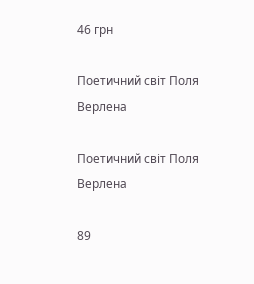46 грн

Поетичний світ Поля Верлена

Поетичний світ Поля Верлена

89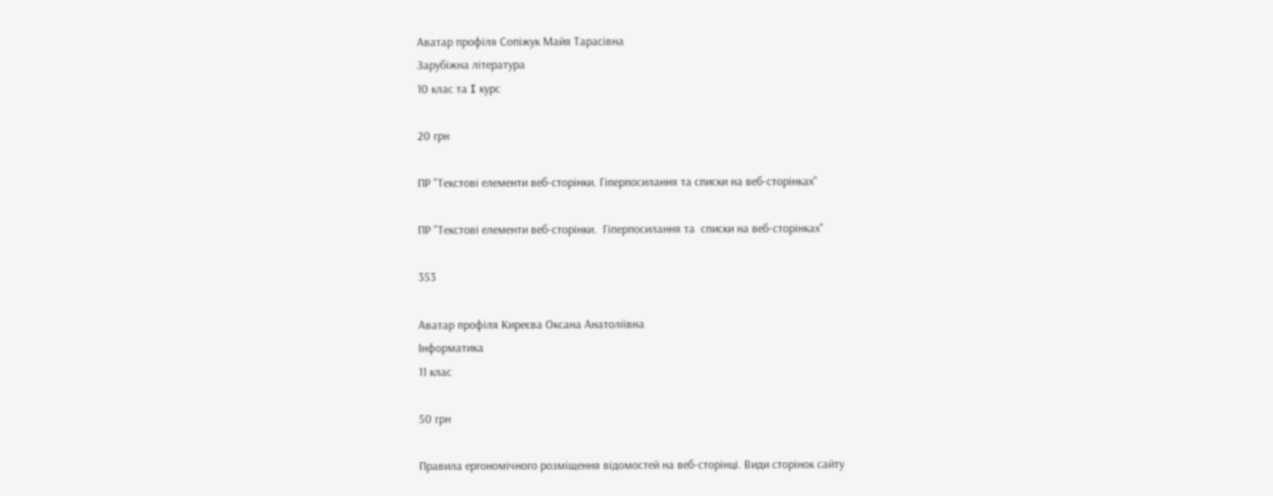Аватар профіля Сопіжук Майя Тарасівна
Зарубіжна література
10 клас та I курс

20 грн

ПР "Текстові елементи веб-сторінки. Гіперпосилання та списки на веб-сторінках"

ПР "Текстові елементи веб-сторінки.  Гіперпосилання та  списки на веб-сторінках"

353

Аватар профіля Киреєва Оксана Анатоліївна
Інформатика
11 клас

50 грн

Правила ергономічного розміщення відомостей на веб-сторінці. Види сторінок сайту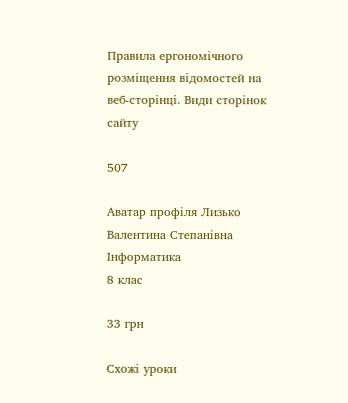Правила ергономічного розміщення відомостей на веб-сторінці. Види сторінок сайту

507

Аватар профіля Лизько Валентина Степанівна
Інформатика
8 клас

33 грн

Схожі уроки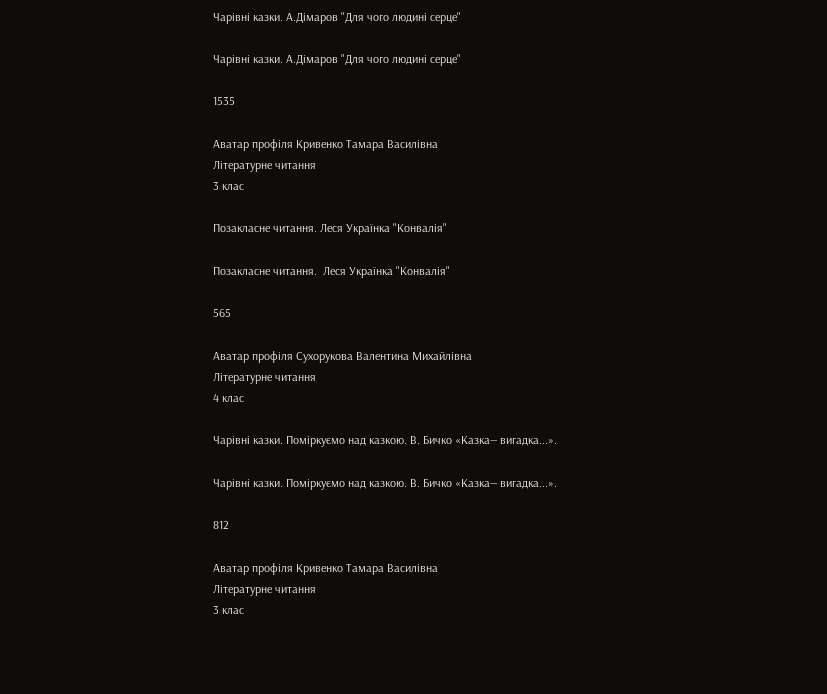Чарівні казки. А.Дімаров "Для чого людині серце"

Чарівні казки. А.Дімаров "Для чого людині серце"

1535

Аватар профіля Кривенко Тамара Василівна
Літературне читання
3 клас

Позакласне читання. Леся Українка "Конвалія"

Позакласне читання.  Леся Українка "Конвалія"

565

Аватар профіля Сухорукова Валентина Михайлівна
Літературне читання
4 клас

Чарівні казки. Поміркуємо над казкою. В. Бичко «Казка— вигадка...».

Чарівні казки. Поміркуємо над казкою. В. Бичко «Казка— вигадка...».

812

Аватар профіля Кривенко Тамара Василівна
Літературне читання
3 клас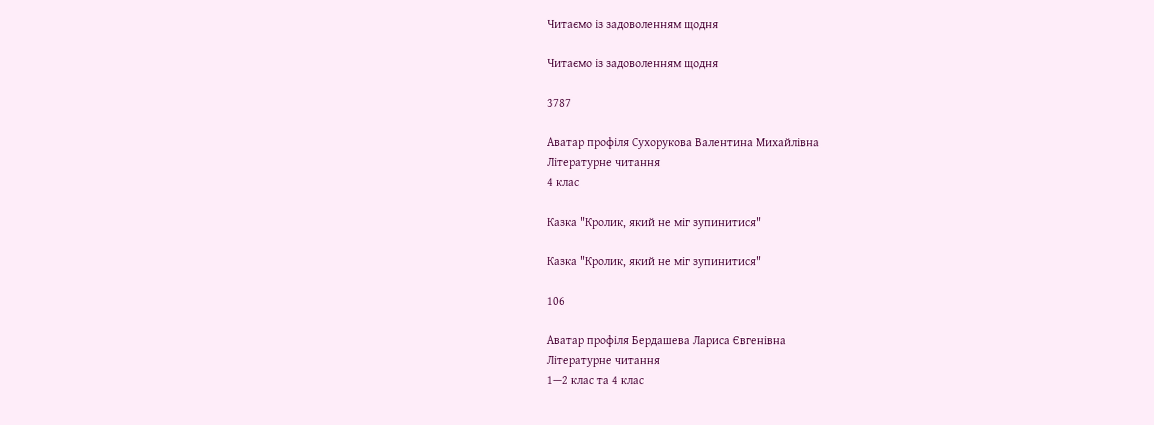Читаємо із задоволенням щодня

Читаємо із задоволенням щодня

3787

Аватар профіля Сухорукова Валентина Михайлівна
Літературне читання
4 клас

Казка "Кролик, який не міг зупинитися"

Казка "Кролик, який не міг зупинитися"

106

Аватар профіля Бердашева Лариса Євгенівна
Літературне читання
1—2 клас та 4 клас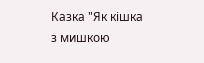Казка "Як кішка з мишкою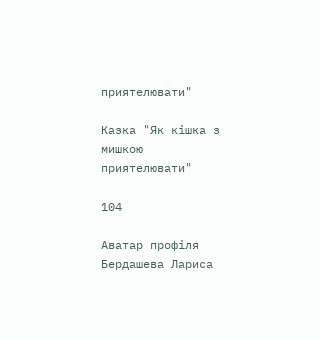приятелювати"

Казка "Як кішка з мишкою приятелювати"

104

Аватар профіля Бердашева Лариса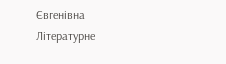Євгенівна
Літературне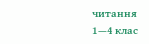читання
1—4 клас